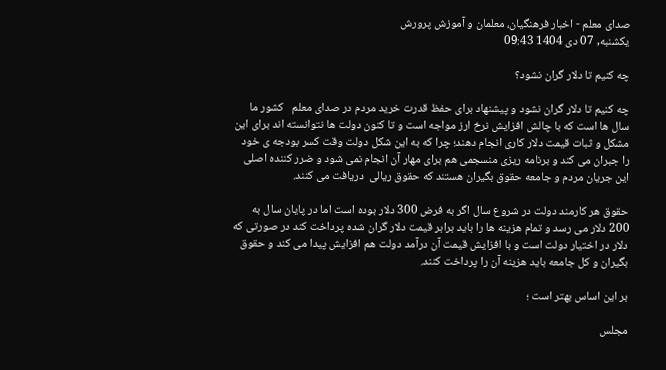صدای معلم - اخبار فرهنگیان، معلمان و آموزش پرورش
یکشنبه, 07 دی 1404 09:43

چه کنیم تا دلار گران نشود؟

چه کنیم تا دلار گران نشود و پیشنهاد برای حفظ قدرت خرید مردم در صدای معلم   کشور ما سال ها است که با چالش افزایش نرخ ارز مواجه است و تا کنون دولت ها نتوانسته اند برای این مشکل و ثبات قیمت دلار کاری انجام دهند؛ چرا که به این شکل دولت وقت کسر بودجه ی خود را جبران می کند و برنامه ریزی منسجمی هم برای مهار آن انجام نمی شود و ضرر کننده اصلی این جریان مردم و جامعه حقوق بگیران هستند که حقوق ریالی  دریافت می کنند.

حقوق هر کارمند دولت در شروع سال اگر به فرض 300 دلار بوده است اما در پایان سال به 200 دلار می رسد و تمام هزینه ها را باید برابر قیمت دلار گران شده پرداخت کند در صورتی که دلار در اختیار دولت است و با افزایش قیمت آن درآمد دولت هم افزایش پیدا می کند و حقوق بگیران و کل جامعه باید هزینه آن را پرداخت کنند.

بر این اساس بهتر است ؛

مجلس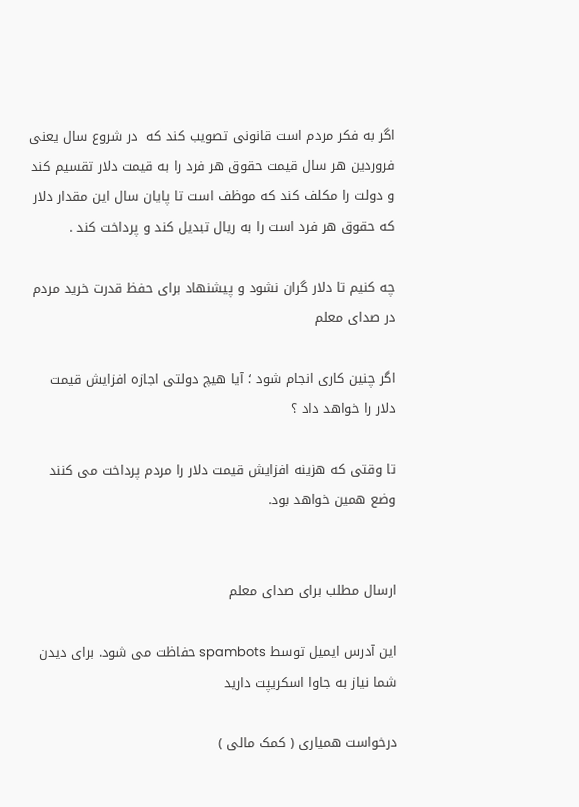اگر به فکر مردم است قانونی تصویب کند که  در شروع سال یعنی فروردین هر سال قیمت حقوق هر فرد را به قیمت دلار تقسیم کند و دولت را مکلف کند که موظف است تا پایان سال این مقدار دلار که حقوق هر فرد است را به ریال تبدیل کند و پرداخت کند .

چه کنیم تا دلار گران نشود و پیشنهاد برای حفظ قدرت خرید مردم در صدای معلم

اگر چنین کاری انجام شود ؛ آیا هیچ دولتی اجازه افزایش قیمت دلار را خواهد داد ؟

تا وقتی که هزینه افزایش قیمت دلار را مردم پرداخت می کنند وضع همین خواهد بود.


ارسال مطلب برای صدای معلم

این آدرس ایمیل توسط spambots حفاظت می شود. برای دیدن شما نیاز به جاوا اسکریپت دارید

درخواست همیاری ( کمک مالی )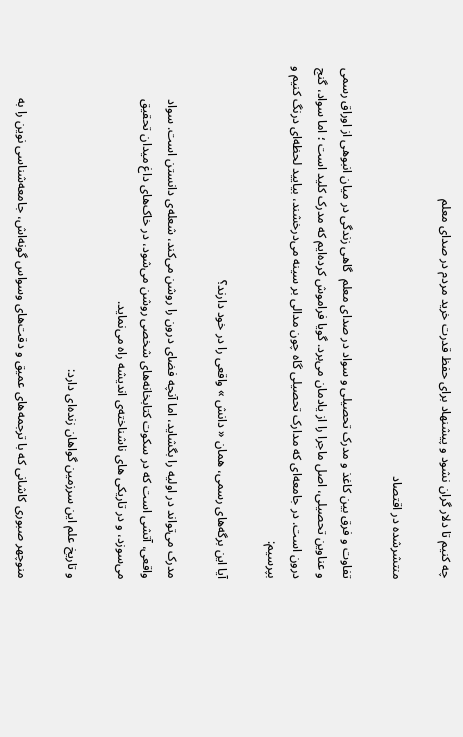چه کنیم تا دلار گران نشود و پیشنهاد برای حفظ قدرت خرید مردم در صدای معلم

منتشرشده در اقتصاد

تفاوت و فرق بین کاغذ و مدرک تحصیلی و سواد در صدای معلم  گاهی زندگی در میان انبوهی از اوراق رسمی و عناوین تحصیلی، اصل ماجرا را از یادمان می‌برد. گویا فراموش کرده‌ایم که مدرک کلید است ؛ اما سواد، گنج درون است. در جامعه‌ای که مدارک تحصیلی گاه چون مدالی بر سینه می‌درخشند، بیایید لحظه‌ای درنگ کنیم و بپرسیم:

آیا این برگه‌های رسمی، همان « دانش » واقعی را در خود دارند؟

مدرک می‌تواند در اولیه را بگشاید، اما آنچه فضای درون را روشن می‌کند، شعله‌ی دانستن است. سواد واقعی، آتشی است که در سکوت کتابخانه‌های شخصی روشن می‌شود، در خاک‌های داغ میدان تحقیق می‌سوزد، و در تاریکی‌ های ناشناخته‌ی اندیشه راه می‌نماید.

و تاریخ علم این سرزمین گواهان زنده‌ای دارد:

منوچهر صبوری کاشانی که با ترجمه‌های عمیق و دقت‌های وسواس‌ گونه‌اش، جامعه‌شناسی نوین را به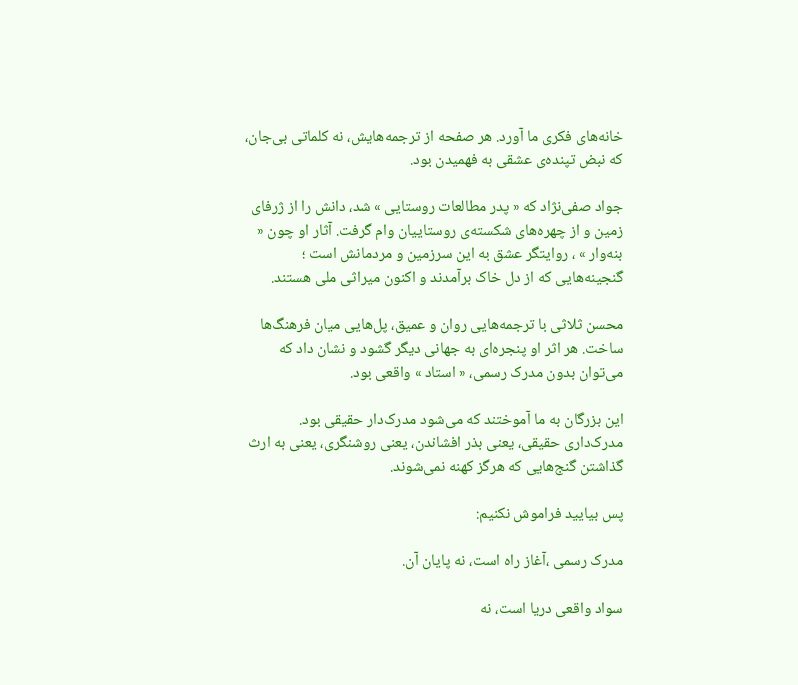خانه‌های فکری ما آورد. هر صفحه از ترجمه‌هایش، نه کلماتی بی‌جان، که نبض تپنده‌ی عشقی به فهمیدن بود.

جواد صفی‌نژاد که « پدر مطالعات روستایی » شد، دانش را از ژرفای زمین و از چهره‌های شکسته‌ی روستاییان وام گرفت. آثار او چون « بنه‌وار » ، روایتگر عشق به این سرزمین و مردمانش است ؛ گنجینه‌هایی که از دل خاک برآمدند و اکنون میراثی ملی هستند.

محسن ثلاثی با ترجمه‌هایی روان و عمیق، پل‌هایی میان فرهنگ‌ها ساخت. هر اثر او پنجره‌ای به جهانی دیگر گشود و نشان داد که می‌توان بدون مدرک رسمی، « استاد » واقعی بود.

این بزرگان به ما آموختند که می‌شود مدرک‌دار حقیقی بود. مدرک‌داری حقیقی، یعنی بذر افشاندن، یعنی روشنگری، یعنی به ارث گذاشتن گنج‌هایی که هرگز کهنه نمی‌شوند.

پس بیایید فراموش نکنیم:

مدرک رسمی ،آغاز راه است، نه پایان آن.

سواد واقعی دریا است، نه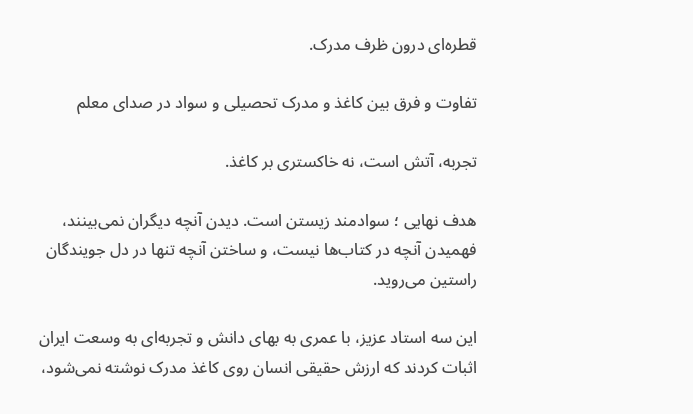قطره‌ای درون ظرف مدرک.

تفاوت و فرق بین کاغذ و مدرک تحصیلی و سواد در صدای معلم

تجربه، آتش است، نه خاکستری بر کاغذ.

هدف نهایی ؛ سوادمند زیستن است. دیدن آنچه دیگران نمی‌بینند، فهمیدن آنچه در کتاب‌ها نیست، و ساختن آنچه تنها در دل جویندگان راستین می‌روید.

این سه استاد عزیز، با عمری به بهای دانش و تجربه‌ای به وسعت ایران اثبات کردند که ارزش حقیقی انسان روی کاغذ مدرک نوشته نمی‌شود،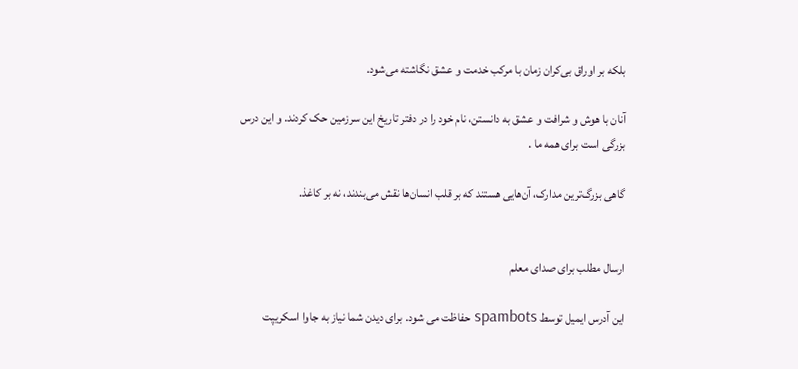بلکه بر اوراق بی‌کران زمان با مرکب خدمت و عشق نگاشته می‌شود.

آنان با هوش و شرافت و عشق به دانستن، نام خود را در دفتر تاریخ این سرزمین حک کردند. و این درس بزرگی است برای همه ما .

گاهی بزرگ‌ترین مدارک، آن‌هایی هستند که بر قلب انسان‌ها نقش می‌بندند، نه بر کاغذ.


ارسال مطلب برای صدای معلم

این آدرس ایمیل توسط spambots حفاظت می شود. برای دیدن شما نیاز به جاوا اسکریپت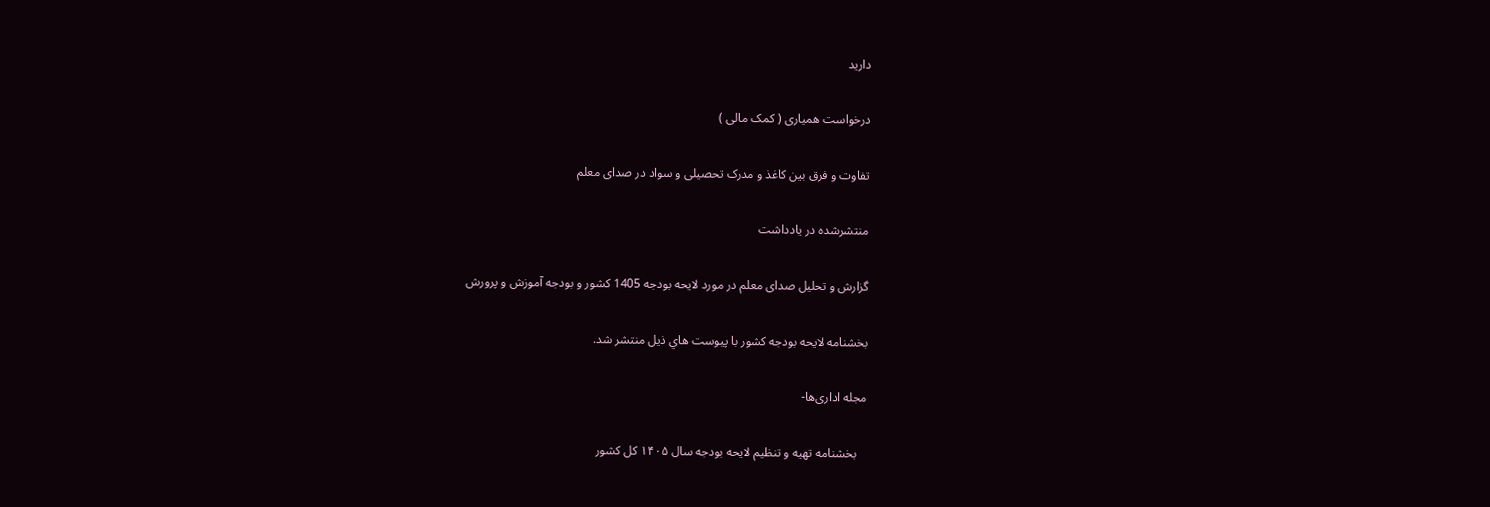دارید

درخواست همیاری ( کمک مالی )

تفاوت و فرق بین کاغذ و مدرک تحصیلی و سواد در صدای معلم

منتشرشده در یادداشت

گزارش و تحليل صدای معلم در مورد لايحه بودجه 1405 کشور و بودجه آموزش و پرورش

بخشنامه لايحه بودجه کشور با پيوست هاي ذيل منتشر شد.

مجله اداری‌ها-

   بخشنامه تهيه و تنظيم لايحه بودجه سال ۱۴۰۵ كل كشور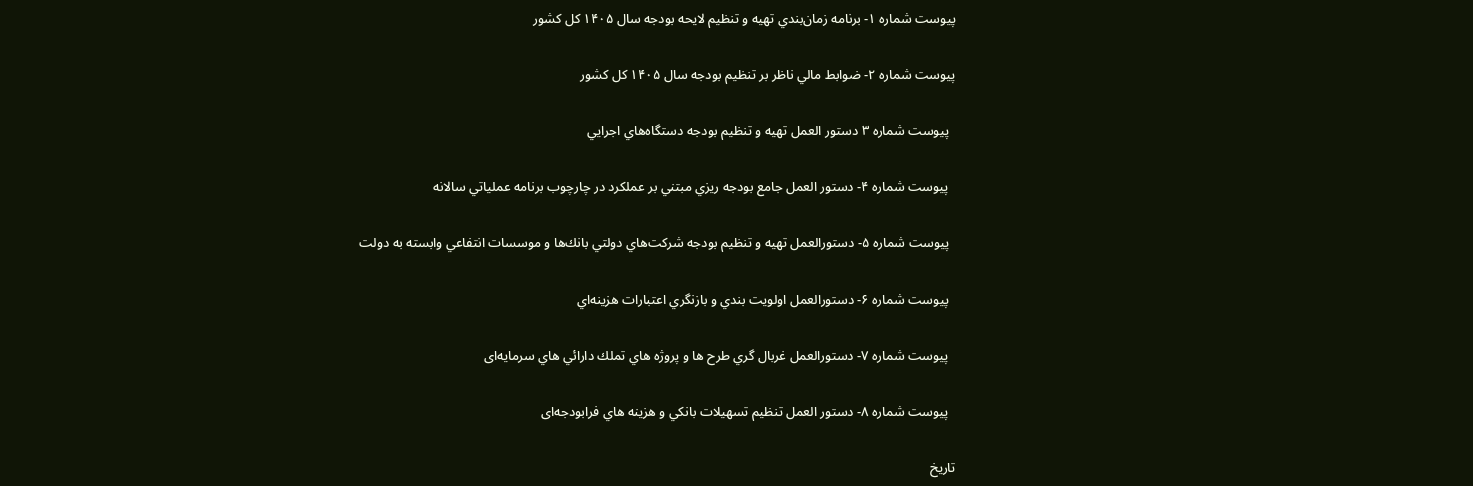پيوست شماره ۱- برنامه زمان‌بندي تهيه و تنظيم لايحه بودجه سال ۱۴۰۵ كل كشور

پيوست شماره ۲- ضوابط مالي ناظر بر تنظيم بودجه سال ۱۴۰۵ كل كشور

  پيوست شماره ۳ دستور العمل تهيه و تنظيم بودجه دستگاه‌هاي اجرايي

  پيوست شماره ۴- دستور العمل جامع بودجه‌ ريزي مبتني بر عملكرد در چارچوب برنامه عملياتي سالانه

  پيوست شماره ۵- دستورالعمل تهيه و تنظيم بودجه شركت‌هاي دولتي بانك‌ها و موسسات انتفاعي وابسته به دولت

  پيوست شماره ۶- دستورالعمل اولويت بندي و بازنگري اعتبارات هزينه‌اي

  پيوست شماره ۷- دستورالعمل غربال گري طرح ها و پروژه هاي تملك دارائي هاي سرمايه‌ای

  پيوست شماره ۸- دستور العمل تنظيم تسهيلات بانكي و هزينه هاي فرابودجه‌ای

تاريخ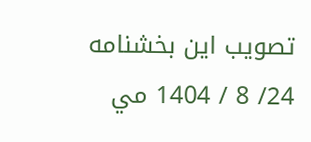تصويب اين بخشنامه  24/ 8 / 1404 مي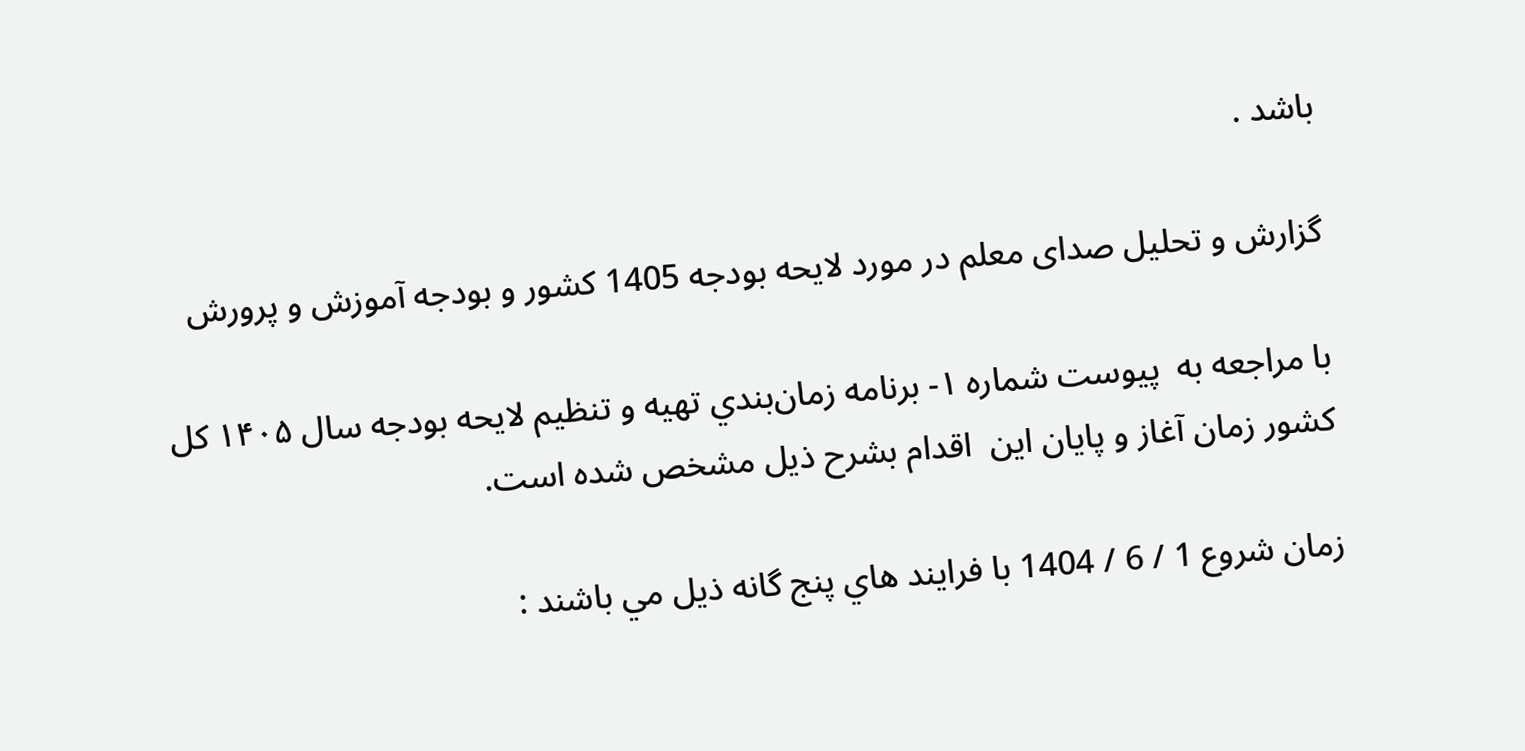باشد .

گزارش و تحليل صدای معلم در مورد لايحه بودجه 1405 کشور و بودجه آموزش و پرورش

با مراجعه به  پيوست شماره ۱- برنامه زمان‌بندي تهيه و تنظيم لايحه بودجه سال ۱۴۰۵ كل كشور زمان آغاز و پايان اين  اقدام بشرح ذيل مشخص شده است.

زمان شروع 1 / 6 / 1404 با فرايند هاي پنج گانه ذيل مي باشند :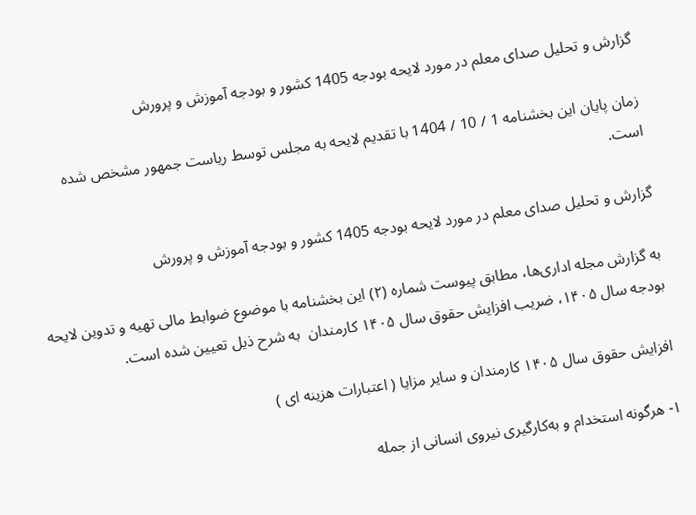گزارش و تحليل صدای معلم در مورد لايحه بودجه 1405 کشور و بودجه آموزش و پرورش

زمان پايان اين بخشنامه 1 / 10 / 1404 با تقديم لايحه به مجلس توسط رياست جمهور مشخص شده است.

گزارش و تحليل صدای معلم در مورد لايحه بودجه 1405 کشور و بودجه آموزش و پرورش

به گزارش مجله اداری‌ها، مطابق پیوست شماره (۲) این بخشنامه با موضوع ضوابط مالی تهیه و تدوین لایحه بودجه سال ۱۴۰۵، ضریب افزایش حقوق سال ۱۴۰۵ کارمندان  به شرح ذيل تعیین شده است.

افزایش حقوق سال ۱۴۰۵ کارمندان و سایر مزایا ( اعتبارات هزینه ای )

۱- هرگونه استخدام و به‌کارگیری نیروی انسانی از جمله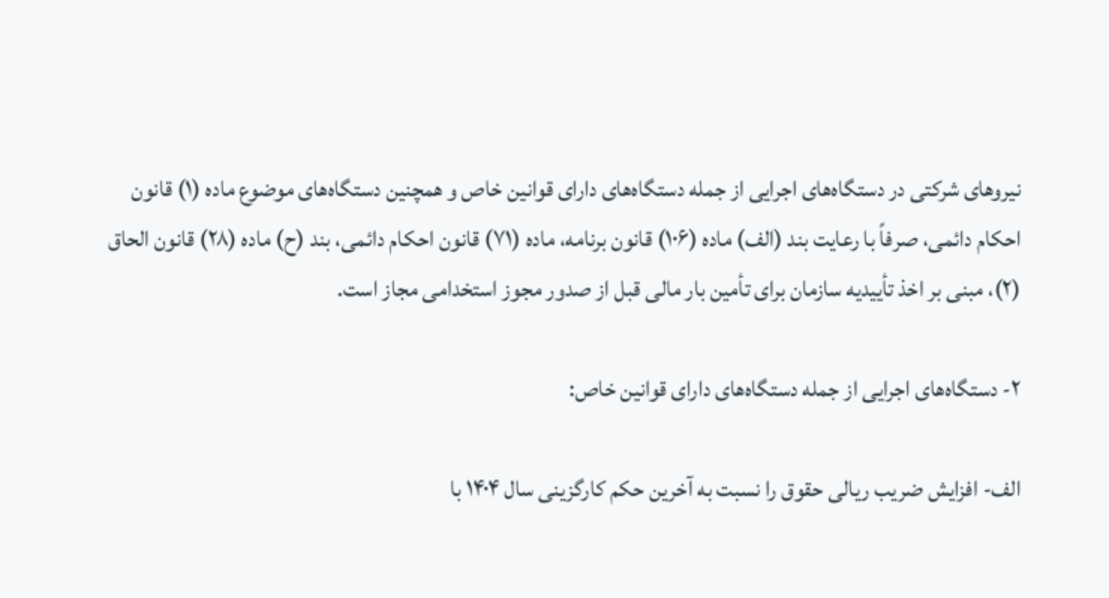نیروهای شرکتی در دستگاه‌های اجرایی از جمله دستگاه‌های دارای قوانین خاص و همچنین دستگاه‌های موضوع ماده (۱) قانون احکام دائمی، صرفاً با رعایت بند (الف) ماده (۱۰۶) قانون برنامه، ماده (۷۱) قانون احکام دائمی، بند (ح) ماده (۲۸) قانون الحاق (۲)، مبنی بر اخذ تأییدیه سازمان برای تأمین بار مالی قبل از صدور مجوز استخدامی مجاز است.

۲- دستگاه‌های اجرایی از جمله دستگاه‌های دارای قوانین خاص:

الف- افزایش ضریب ریالی حقوق را نسبت به آخرین حکم کارگزینی سال ۱۴۰۴ با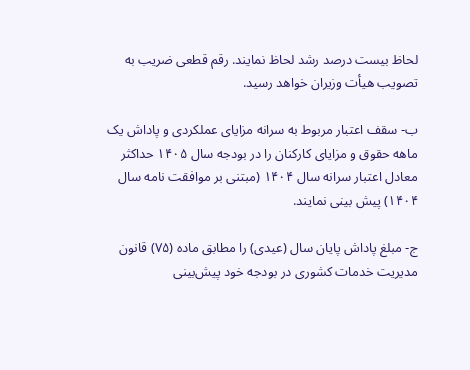لحاظ بیست درصد رشد لحاظ نمایند. رقم قطعی ضریب به تصویب هیأت وزیران خواهد رسید.

ب- سقف اعتبار مربوط به سرانه مزایای عملکردی و پاداش یک‌ ماهه حقوق و مزایای کارکنان را در بودجه سال ۱۴۰۵ حداکثر معادل اعتبار سرانه سال ۱۴۰۴ (مبتنی بر موافقت نامه سال ۱۴۰۴) پیش‌ بینی نمایند.

ج- مبلغ پاداش پایان سال (عیدی) را مطابق ماده (۷۵) قانون مدیریت خدمات کشوری در بودجه خود پیش‌بینی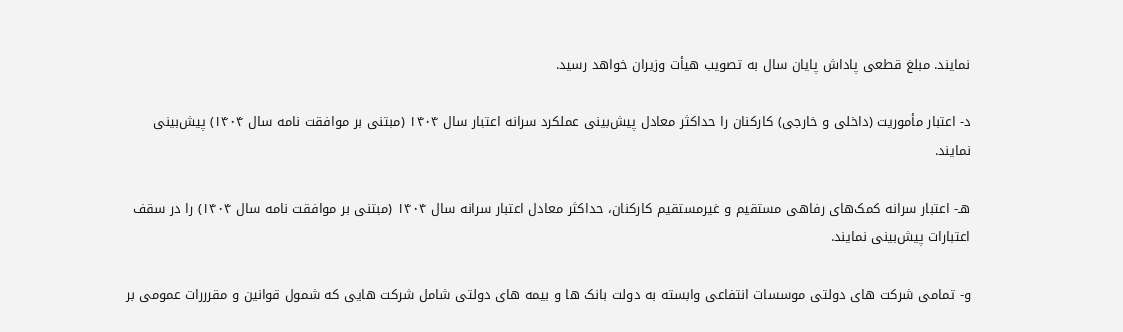نمایند. مبلغ قطعی پاداش پایان سال به تصویب هیأت وزیران خواهد رسید.

د- اعتبار مأموریت (داخلی و خارجی) کارکنان را حداکثر معادل پیش‌بینی عملکرد سرانه اعتبار سال ۱۴۰۴ (مبتنی بر موافقت نامه سال ۱۴۰۴) پیش‌بینی نمایند.

هـ- اعتبار سرانه کمک‌های رفاهی مستقیم و غیرمستقیم کارکنان، حداکثر معادل اعتبار سرانه سال ۱۴۰۴ (مبتنی بر موافقت نامه سال ۱۴۰۴) را در سقف اعتبارات پیش‌بینی نمایند.

و- تمامی شرکت های دولتی موسسات انتفاعی وابسته به دولت بانک ها و بیمه های دولتی شامل شرکت هایی که شمول قوانین و مقرررات عمومی بر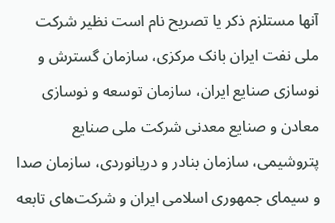آنها مستلزم ذکر یا تصریح نام است نظیر شرکت ملی نفت ایران بانک مرکزی، سازمان گسترش و نوسازی صنایع ایران، سازمان توسعه و نوسازی معادن و صنایع معدنی شرکت ملی صنایع پتروشیمی، سازمان بنادر و دریانوردی، سازمان صدا و سیمای جمهوری اسلامی ایران و شرکت‌های تابعه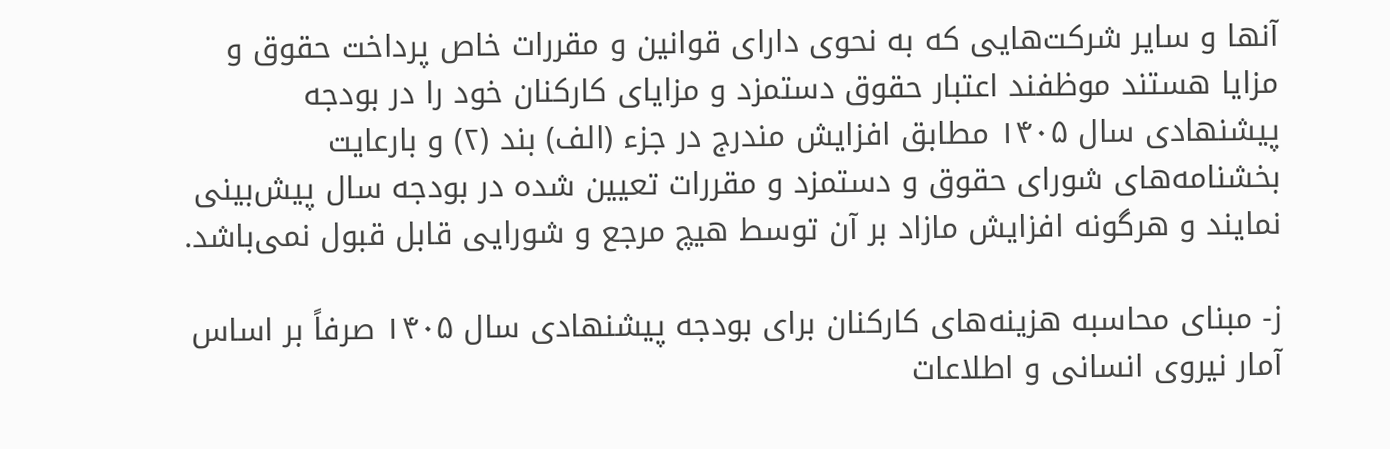آنها و سایر شرکت‌هایی که به نحوی دارای قوانین و مقررات خاص پرداخت حقوق و مزایا هستند موظفند اعتبار حقوق دستمزد و مزایای کارکنان خود را در بودجه پیشنهادی سال ۱۴۰۵ مطابق افزایش مندرج در جزء (الف) بند (۲) و بارعایت بخشنامه‌های شورای حقوق و دستمزد و مقررات تعیین شده در بودجه سال پیش‌بینی نمایند و هرگونه افزایش مازاد بر آن توسط هیچ مرجع و شورایی قابل قبول نمی‌باشد.

ز- مبنای محاسبه هزینه‌های کارکنان برای بودجه پیشنهادی سال ۱۴۰۵ صرفاً بر اساس آمار نیروی انسانی و اطلاعات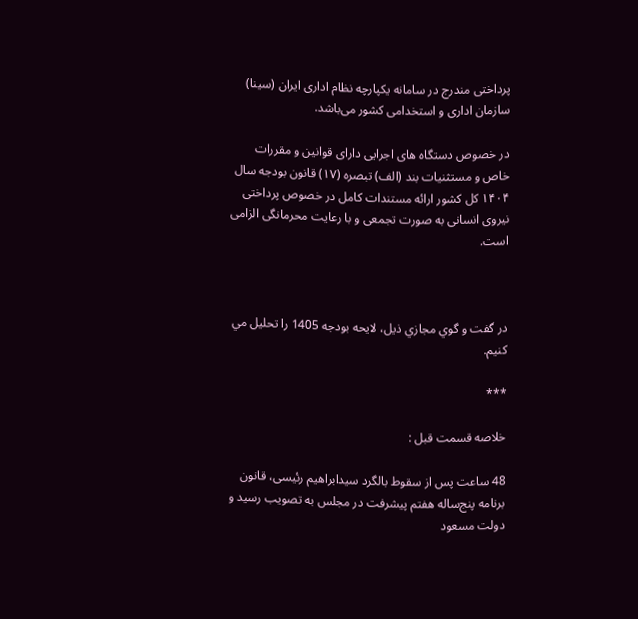پرداختی مندرج در سامانه یکپارچه نظام اداری ایران (سینا) سازمان اداری و استخدامی کشور می‌باشد.

در خصوص دستگاه‌ های اجرایی دارای قوانین و مقررات خاص و مستثنیات بند (الف) تبصره (۱۷) قانون بودجه سال ۱۴۰۴ کل کشور ارائه مستندات کامل در خصوص پرداختی نیروی انسانی به صورت تجمعی و با رعایت محرمانگی الزامی است.



در گفت و گوي مجازي ذيل، لايحه بودجه 1405 را تحليل مي کنيم.

***

خلاصه قسمت قبل :

48 ساعت پس از سقوط بالگرد سیدابراهیم رئیسی، قانون برنامه پنج‌ساله هفتم پیشرفت در مجلس به تصویب رسید و دولت مسعود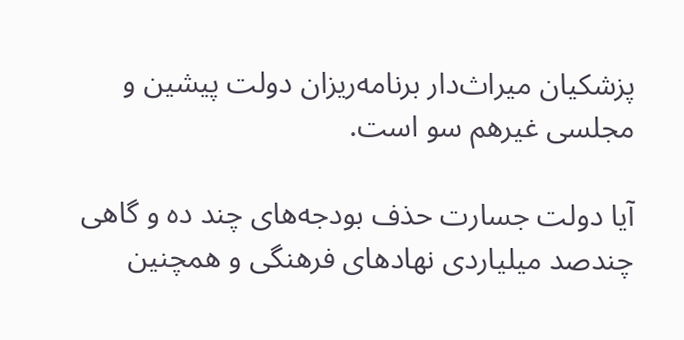پزشکیان میراث‌دار برنامه‌ریزان دولت پیشین و مجلسی غیرهم سو است.

آیا دولت جسارت حذف بودجه‌های چند ده و گاهی چندصد میلیاردی نهادهای فرهنگی و همچنین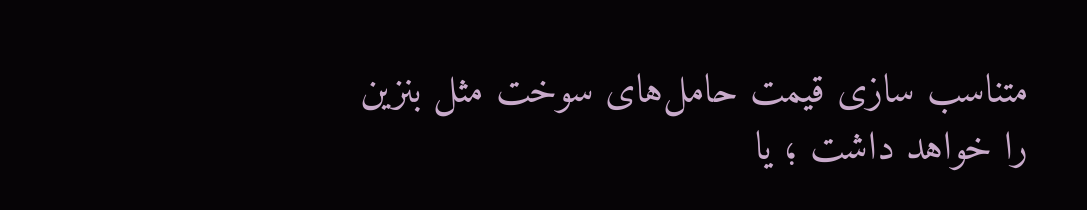متناسب‌ سازی قیمت حامل‌های سوخت مثل بنزین را خواهد داشت ؛ یا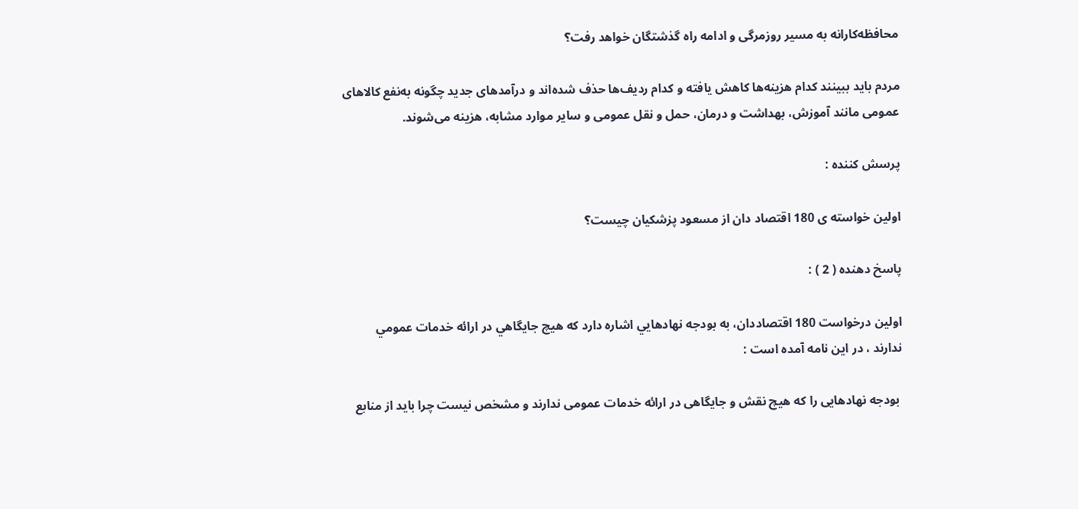محافظه‌کارانه به مسیر روزمرگی و ادامه راه گذشتگان خواهد رفت؟

مردم باید ببینند کدام هزینه‌ها کاهش یافته و کدام ردیف‌ها حذف شده‌اند و درآمدهای جدید چگونه به‌نفع کالاهای عمومی مانند آموزش، بهداشت و درمان، حمل‌ و نقل عمومی و سایر موارد مشابه، هزینه می‌شوند.

پرسش کننده :

اولين خواسته ی 180 اقتصاد دان از مسعود پزشکيان چيست؟

پاسخ دهنده ( 2 ) :

اولين درخواست 180 اقتصاددان، به بودجه نهادهايي اشاره دارد که هيچ جايگاهي در ارائه خدمات عمومي ندارند ، در اين نامه آمده است :

 بودجه نهادهایی را که هیچ نقش و جایگاهی در ارائه خدمات عمومی ندارند و مشخص نیست چرا باید از منابع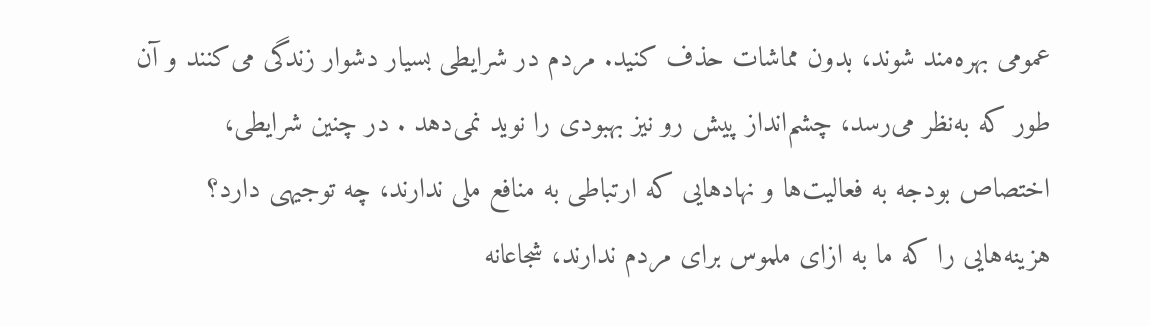عمومی بهره‌مند شوند، بدون مماشات حذف کنید. مردم در شرایطی بسیار دشوار زندگی می‌کنند و آن‌ طور که به‌نظر می‌رسد، چشم‌انداز پیش رو نیز بهبودی را نوید نمی‌دهد . در چنین شرایطی، اختصاص بودجه به فعالیت‌ها و نهادهایی که ارتباطی به منافع ملی ندارند، چه توجیهی دارد؟ هزینه‌هایی را که ما به‌ ازای ملموس برای مردم ندارند، شجاعانه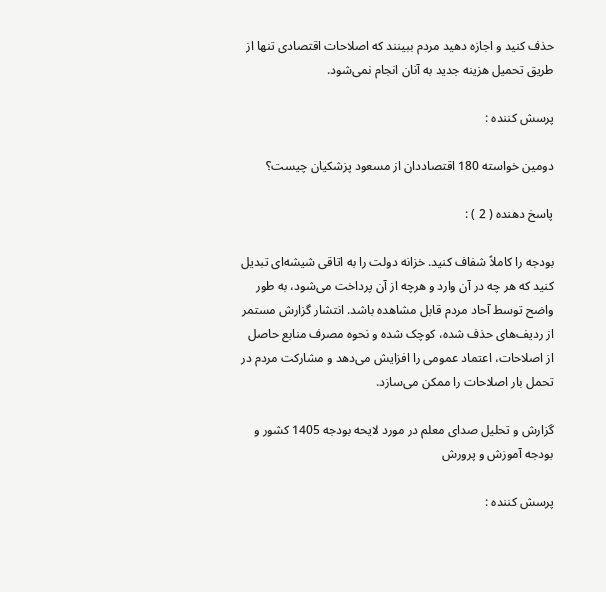حذف کنید و اجازه دهید مردم ببینند که اصلاحات اقتصادی تنها از طریق تحمیل هزینه جدید به آنان انجام نمی‌شود.

پرسش کننده :

دومين خواسته 180 اقتصاددان از مسعود پزشکيان چيست؟

پاسخ دهنده ( 2 ) :

بودجه را کاملاً شفاف کنید. خزانه دولت را به اتاقی شیشه‌ای تبدیل کنید که هر چه در آن وارد و هرچه از آن پرداخت می‌شود، به طور واضح توسط آحاد مردم قابل ‌مشاهده باشد. انتشار گزارش مستمر از ردیف‌های حذف‌ شده، کوچک‌ شده و نحوه مصرف منابع حاصل از اصلاحات، اعتماد عمومی را افزایش می‌دهد و مشارکت مردم در تحمل بار اصلاحات را ممکن می‌سازد.

گزارش و تحليل صدای معلم در مورد لايحه بودجه 1405 کشور و بودجه آموزش و پرورش

پرسش کننده :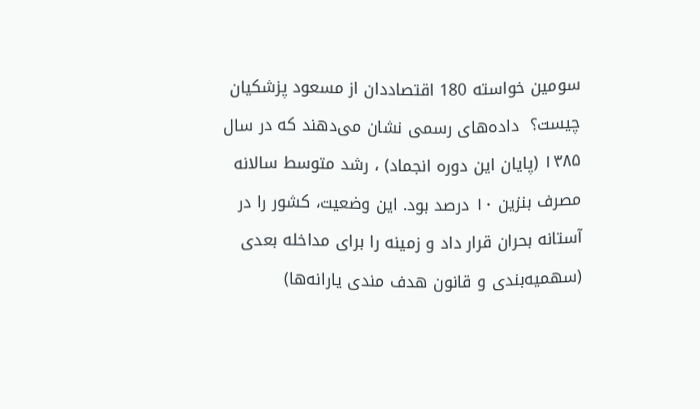سومين خواسته 180 اقتصاددان از مسعود پزشکيان چيست؟  داده‌های رسمی نشان می‌دهند که در سال ۱۳۸۵ (پایان این دوره انجماد) ، رشد متوسط سالانه مصرف بنزین ۱۰ درصد بود. این وضعیت، کشور را در آستانه بحران قرار داد و زمینه را برای مداخله بعدی (سهمیه‌بندی و قانون هدف مندی یارانه‌ها)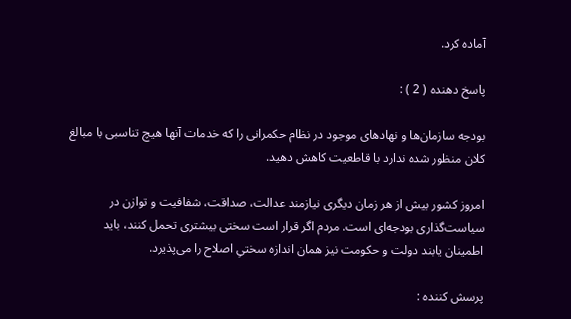آماده کرد.

پاسخ دهنده ( 2 ) :

بودجه سازمان‌ها و نهادهای موجود در نظام حکمرانی را که خدمات آنها هیچ تناسبی با مبالغ کلان منظور شده ندارد با قاطعیت کاهش دهید.

امروز کشور بیش از هر زمان دیگری نیازمند عدالت، صداقت، شفافیت و توازن در سیاست‌گذاری بودجه‌ای است. مردم اگر قرار است سختی بیشتری تحمل کنند، باید اطمینان یابند دولت و حکومت نیز همان اندازه سختیِ اصلاح را می‌پذیرد.

پرسش کننده :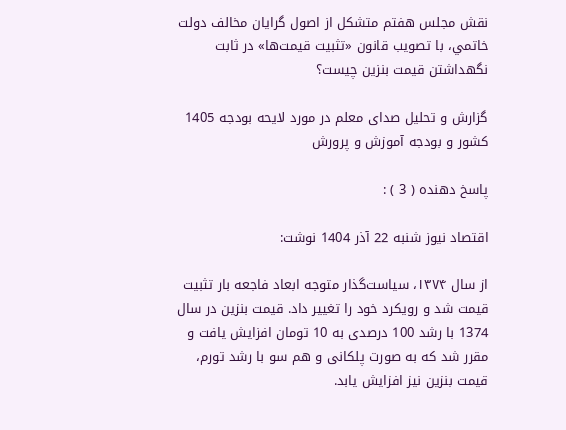نقش مجلس هفتم متشکل از اصول گرایان مخالف دولت خاتمي، با تصویب قانون «تثبیت قیمت‌ها» در ثابت نگهداشتن قيمت بنزين چيست؟

گزارش و تحليل صدای معلم در مورد لايحه بودجه 1405 کشور و بودجه آموزش و پرورش

پاسخ دهنده ( 3 ) :

اقتصاد نيوز شنبه 22 آذر 1404 نوشت:

از سال ۱۳۷۴، سیاست‌گذار متوجه ابعاد فاجعه‌ بار تثبیت قیمت شد و رویکرد خود را تغییر داد. قیمت بنزین در سال 1374 با رشد 100 درصدی به 10 تومان افزایش یافت و مقرر شد که به صورت پلکانی و هم سو با رشد تورم، قیمت بنزین نیز افزایش یابد.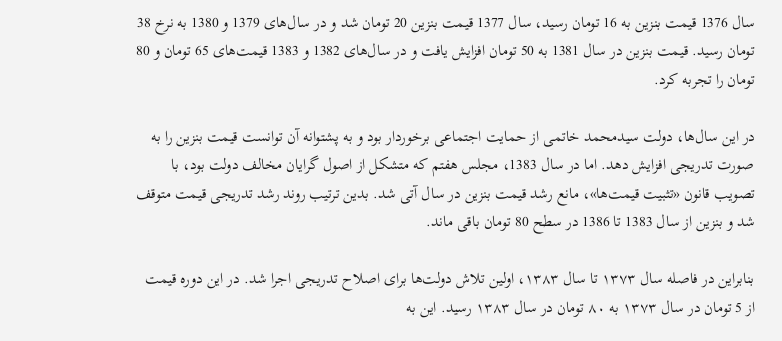سال 1376 قیمت بنزین به 16 تومان رسید، سال 1377 قیمت بنزین 20 تومان شد و در سال‌های 1379 و 1380 به نرخ 38 تومان رسید. قیمت بنزین در سال 1381 به 50 تومان افزایش یافت و در سال‌های 1382 و 1383 قیمت‌های 65 تومان و 80 تومان را تجربه کرد.

در این سال‌ها، دولت سیدمحمد خاتمی از حمایت اجتماعی برخوردار بود و به پشتوانه آن توانست قیمت بنزین را به صورت تدریجی افزایش دهد. اما در سال 1383، مجلس هفتم که متشکل از اصول گرایان مخالف دولت بود، با تصویب قانون «تثبیت قیمت‌ها»، مانع رشد قیمت بنزین در سال آتی شد. بدین ترتیب روند رشد تدریجی قیمت متوقف شد و بنزین از سال 1383 تا 1386 در سطح 80 تومان باقی ماند.

بنابراین در فاصله سال ۱۳۷۳ تا سال ۱۳۸۳، اولین تلاش دولت‌ها برای اصلاح تدریجی اجرا شد. در این دوره قیمت از 5 تومان در سال ۱۳۷۳ به ۸۰ تومان در سال ۱۳۸۳ رسید. این به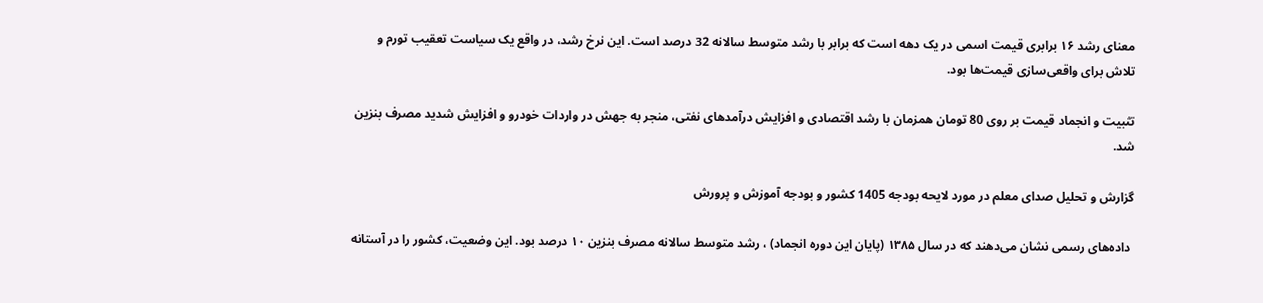معنای رشد ۱۶ برابری قیمت اسمی در یک دهه است که برابر با رشد متوسط سالانه 32 درصد است. این نرخ رشد، در واقع یک سیاست تعقیب تورم و تلاش برای واقعی‌سازی قیمت‌ها بود.

تثبیت و انجماد قیمت بر روی 80 تومان همزمان با رشد اقتصادی و افزایش درآمدهای نفتی، منجر به جهش در واردات خودرو و افزایش شدید مصرف بنزین شد.

گزارش و تحليل صدای معلم در مورد لايحه بودجه 1405 کشور و بودجه آموزش و پرورش

 داده‌های رسمی نشان می‌دهند که در سال ۱۳۸۵ (پایان این دوره انجماد) ، رشد متوسط سالانه مصرف بنزین ۱۰ درصد بود. این وضعیت، کشور را در آستانه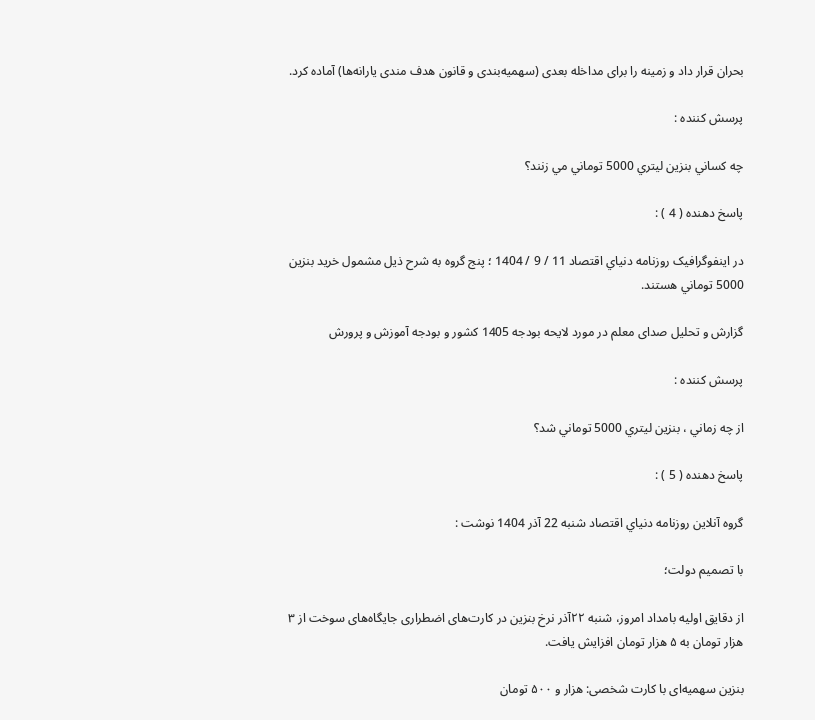بحران قرار داد و زمینه را برای مداخله بعدی (سهمیه‌بندی و قانون هدف مندی یارانه‌ها) آماده کرد.

پرسش کننده :

چه کساني بنزين ليتري 5000 توماني مي زنند؟

پاسخ دهنده ( 4 ) :

در اينفوگرافيک روزنامه دنياي اقتصاد 11 / 9 / 1404 ؛ پنج گروه به شرح ذيل مشمول خريد بنزين 5000 توماني هستند.

گزارش و تحليل صدای معلم در مورد لايحه بودجه 1405 کشور و بودجه آموزش و پرورش

پرسش کننده :

از چه زماني ، بنزين ليتري 5000 توماني شد؟

پاسخ دهنده ( 5 ) :

گروه آنلاين روزنامه دنياي اقتصاد شنبه 22 آذر 1404 نوشت :

با تصمیم دولت؛

از دقایق اولیه بامداد امروز، شنبه ۲۲آذر نرخ بنزین در کارت‌های اضطراری جایگاه‌های سوخت از ۳ هزار تومان به ۵ هزار تومان افزایش یافت.

بنزین سهمیه‌ای با کارت شخصی: هزار و ۵۰۰ تومان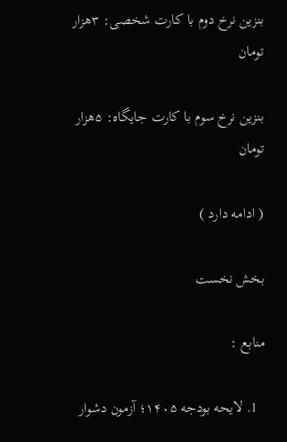بنزین نرخ دوم با کارت شخصی: ۳هزار تومان

بنزین نرخ سوم با کارت جایگاه: ۵هزار تومان

( ادامه دارد )

بخش نخست

منابع :

  1. لایحه بودجه ۱۴۰۵؛ آزمون دشوار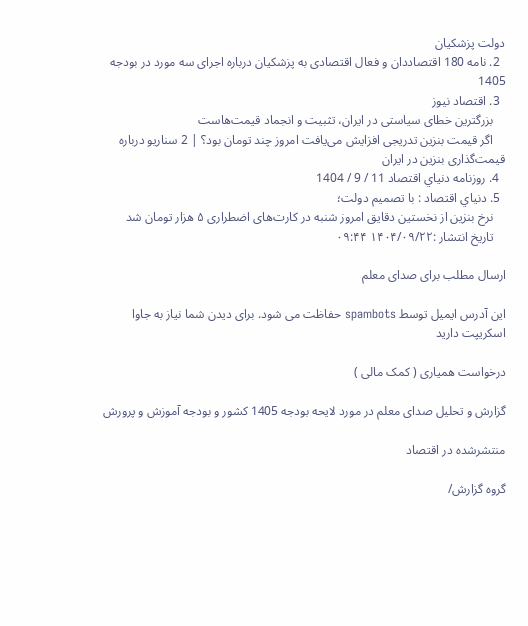دولت پزشکیان
  2. نامه 180 اقتصاددان و فعال اقتصادی به پزشکیان درباره اجرای سه مورد در بودجه 1405
  3. اقتصاد نيوز
    بزرگترین خطای سیاستی در ایران، تثبیت و انجماد قیمت‌هاست
    اگر قیمت بنزین تدریجی افزایش می‌یافت امروز چند تومان بود؟ | 2 سناریو درباره قیمت‌گذاری بنزین در ایران
  4. روزنامه دنياي اقتصاد 11 / 9 / 1404
  5. دنياي اقتصاد : با تصمیم دولت؛
    نرخ بنزین از نخستین دقایق امروز شنبه در کارت‌های اضطراری ۵ هزار تومان شد
    تاریخ انتشار :۱۴۰۴/۰۹/۲۲ ۰۹:۴۴

ارسال مطلب برای صدای معلم

این آدرس ایمیل توسط spambots حفاظت می شود. برای دیدن شما نیاز به جاوا اسکریپت دارید

درخواست همیاری ( کمک مالی )

گزارش و تحليل صدای معلم در مورد لايحه بودجه 1405 کشور و بودجه آموزش و پرورش

منتشرشده در اقتصاد

گروه گزارش/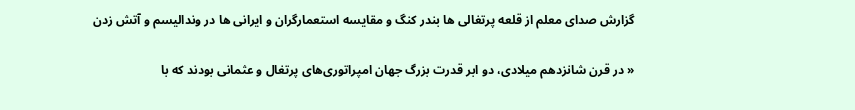گزارش صدای معلم از قلعه پرتغالی ها بندر کنگ و مقایسه استعمارگران و ایرانی ها در وندالیسم و آتش زدن

« در قرن شانزدهم میلادی، دو ابر قدرت بزرگ جهان امپراتوری‌های پرتغال و عثمانی بودند که با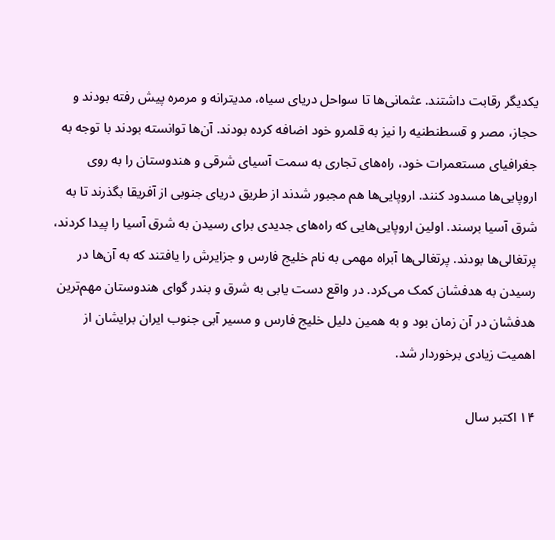یکدیگر رقابت داشتند. عثمانی‌ها تا سواحل دریای سیاه، مدیترانه و مرمره پیش رفته بودند و حجاز، مصر و قسطنطنیه را نیز به قلمرو خود اضافه کرده بودند. آن‌ها توانسته بودند با توجه به جغرافیای مستعمرات خود، راه‌های تجاری به سمت آسیای شرقی و هندوستان را به روی اروپایی‌ها مسدود کنند. اروپایی‌ها هم مجبور شدند از طریق دریای جنوبی از آفریقا بگذرند تا به شرق آسیا برسند. اولین اروپایی‌هایی که راه‌های جدیدی برای رسیدن به شرق آسیا را پیدا کردند، پرتغالی‌ها بودند. پرتغالی‌ها آبراه مهمی به نام خلیج فارس و جزایرش را یافتند که به آن‌ها در رسیدن به هدفشان کمک می‌کرد. در واقع دست یابی به شرق و بندر گوای هندوستان مهم‌ترین هدفشان در آن زمان بود و به همین دلیل خلیج فارس و مسیر آبی جنوب ایران برایشان از اهمیت زیادی برخوردار شد.

۱۴ اکتبر سال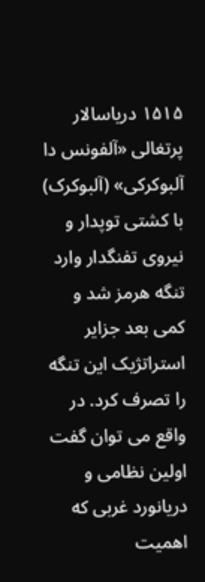۱۵۱۵ دریاسالار پرتغالی «آلفونس دا آلبوکرکی» (آلبوکرک) با کشتی توپدار و نیروی تفنگدار وارد تنگه هرمز شد و کمی بعد جزایر استراتژیک این تنگه را تصرف کرد. در واقع می ‌توان گفت اولین نظامی و دریانورد غربی که اهمیت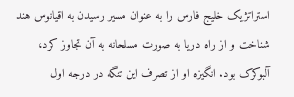استراتژیک خلیج فارس را به عنوان مسیر رسیدن به اقیانوس هند شناخت و از راه دریا به صورت مسلحانه به آن تجاوز کرد، آلبوکرک بود. انگیزه او از تصرف این تنگه در درجه اول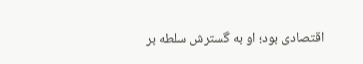اقتصادی بود؛ او به گسترش سلطه بر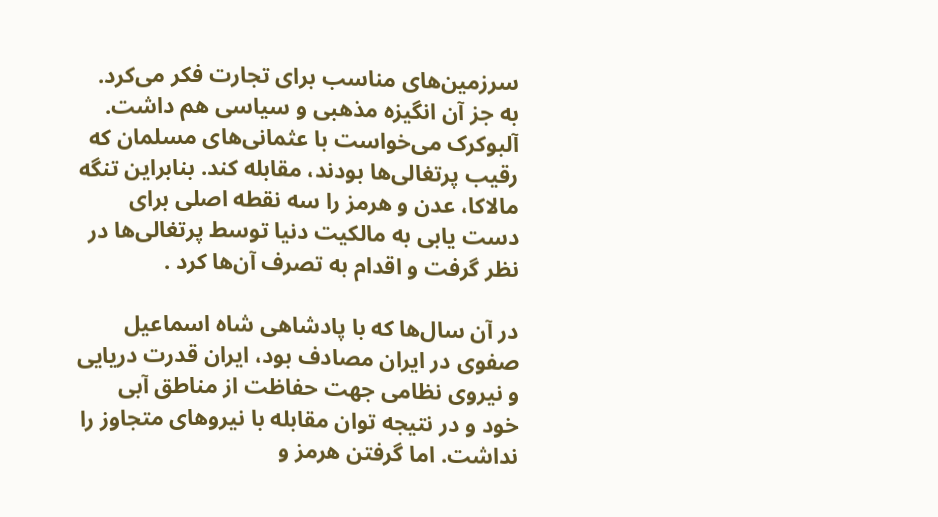سرزمین‌های مناسب برای تجارت فکر می‌کرد. به جز آن انگیزه مذهبی و سیاسی هم داشت. آلبوکرک می‌خواست با عثمانی‌های مسلمان که رقیب پرتغالی‌ها بودند، مقابله کند. بنابراین تنگه مالاکا، عدن و هرمز را سه نقطه اصلی برای دست یابی به مالکیت دنیا توسط پرتغالی‌ها در نظر گرفت و اقدام به تصرف آن‌ها کرد .

در آن سال‌ها که با پادشاهی شاه اسماعیل صفوی در ایران مصادف بود، ایران قدرت دریایی و نیروی نظامی جهت حفاظت از مناطق آبی خود و در نتیجه توان مقابله با نیروهای متجاوز را نداشت. اما گرفتن هرمز و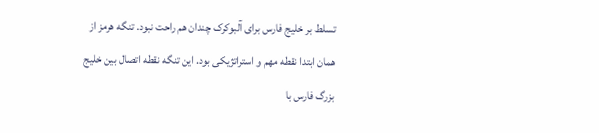تسلط بر خلیج فارس برای آلبوکرک چندان هم راحت نبود. تنگه هرمز از همان ابتدا نقطه مهم و استراتژیکی بود. این تنگه نقطه اتصال بین خلیج بزرگ فارس با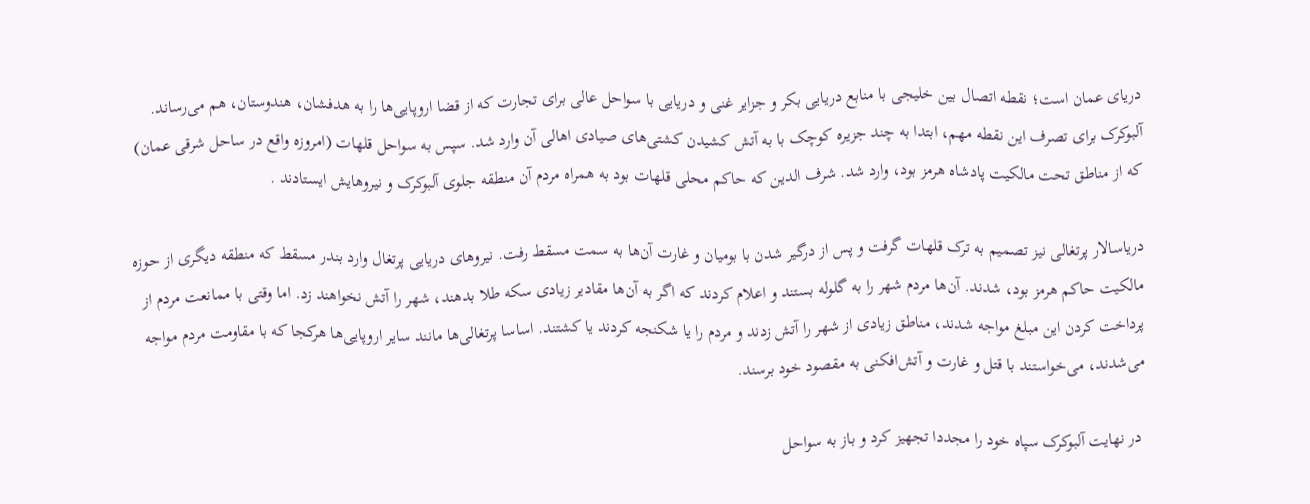دریای عمان است؛ نقطه اتصال بین خلیجی با منابع دریایی بکر و جزایر غنی و دریایی با سواحل عالی برای تجارت که از قضا اروپایی‌ها را به هدفشان، هندوستان، هم می‌رساند. آلبوکرک برای تصرف این نقطه مهم، ابتدا به چند جزیره کوچک با به آتش کشیدن کشتی‌های صیادی اهالی آن وارد شد. سپس به سواحل قلهات (امروزه واقع در ساحل شرقی عمان) که از مناطق تحت مالکیت پادشاه هرمز بود، وارد شد. شرف الدین که حاکم محلی قلهات بود به همراه مردم آن منطقه جلوی آلبوکرک و نیروهایش ایستادند .

دریاسالار پرتغالی نیز تصمیم به ترک قلهات گرفت و پس از درگیر شدن با بومیان و غارت آن‌ها به سمت مسقط رفت. نیروهای دریایی پرتغال وارد بندر مسقط که منطقه دیگری از حوزه مالکیت حاکم هرمز بود، شدند. آن‌ها مردم شهر را به گلوله بستند و اعلام کردند که اگر به آن‌ها مقادیر زیادی سکه طلا بدهند، شهر را آتش نخواهند زد. اما وقتی با ممانعت مردم از پرداخت کردن این مبلغ مواجه شدند، مناطق زیادی از شهر را آتش زدند و مردم را یا شکنجه کردند یا کشتند. اساسا پرتغالی‌ها مانند سایر اروپایی‌ها هرکجا که با مقاومت مردم مواجه می‌شدند، می‌خواستند با قتل و غارت و آتش‌افکنی به مقصود خود برسند.

 در نهایت آلبوکرک سپاه خود را مجددا تجهیز کرد و باز به سواحل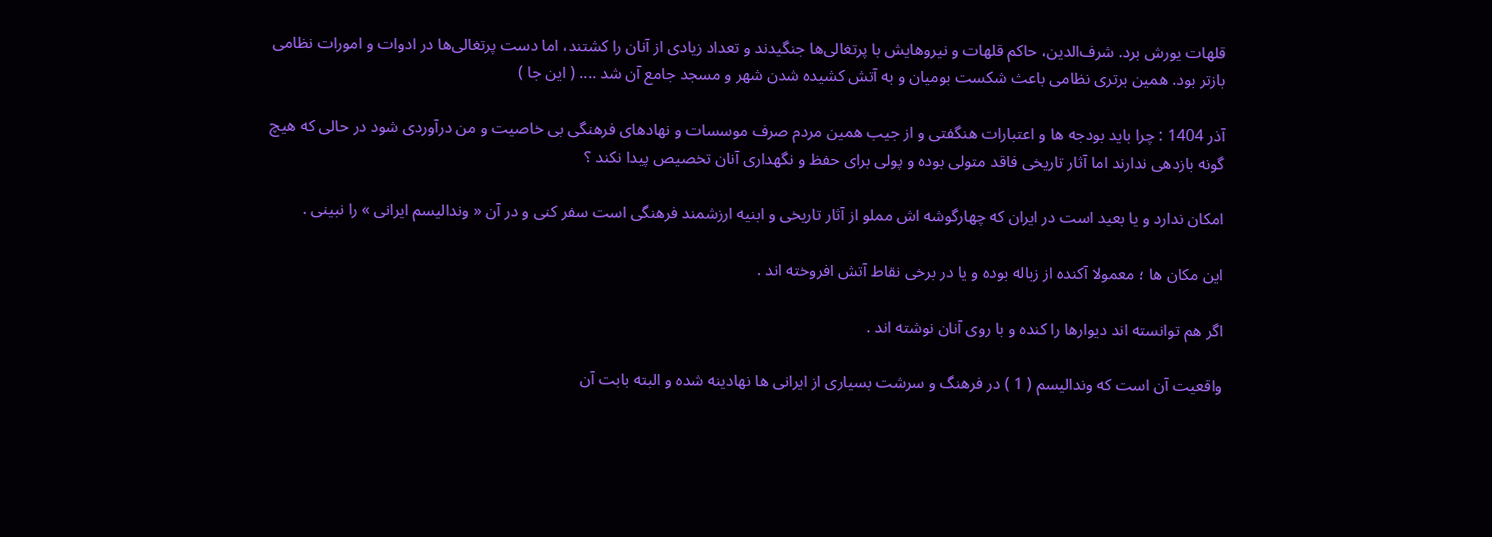قلهات یورش برد. شرف‌الدین، حاکم قلهات و نیروهایش با پرتغالی‌ها جنگیدند و تعداد زیادی از آنان را کشتند، اما دست پرتغالی‌ها در ادوات و امورات نظامی بازتر بود. همین برتری نظامی باعث شکست بومیان و به آتش کشیده شدن شهر و مسجد جامع آن شد .... ( این جا )

آذر 1404 : چرا باید بودجه ها و اعتبارات هنگفتی و از جیب همین مردم صرف موسسات و نهادهای فرهنگی بی خاصیت و من درآوردی شود در حالی که هیچ گونه بازدهی ندارند اما آثار تاریخی فاقد متولی بوده و پولی برای حفظ و نگهداری آنان تخصیص پیدا نکند ؟

امکان ندارد و یا بعید است در ایران که چهارگوشه اش مملو از آثار تاریخی و ابنیه ارزشمند فرهنگی است سفر کنی و در آن « وندالیسم ایرانی » را نبینی .

این مکان ها ؛ معمولا آکنده از زباله بوده و یا در برخی نقاط آتش افروخته اند .

اگر هم توانسته اند دیوارها را کنده و با روی آنان نوشته اند .

واقعیت آن است که وندالیسم ( 1 ) در فرهنگ و سرشت بسیاری از ایرانی ها نهادینه شده و البته بابت آن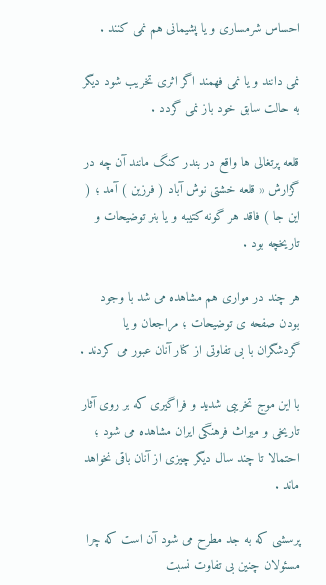احساس شرمساری و یا پشیمانی هم نمی کنند .

نمی دانند و یا نمی فهمند اگر اثری تخریب شود دیگر به حالت سابق خود باز نمی گردد .

قلعه پرتغالی ها واقع در بندر کنگ مانند آن چه در گزارش « قلعه خشتی نوش آباد ( فرزین ) آمد ؛ ( این جا ) فاقد هر گونه کتیبه و یا بنر توضیحات و تاریخچه بود .

هر چند در مواری هم مشاهده می شد با وجود بودن صفحه ی توضیحات ؛ مراجعان و یا گردشگران با بی تفاوتی از کنار آنان عبور می کردند .

با این موج تخریبی شدید و فراگیری که بر روی آثار تاریخی و میراث فرهنگی ایران مشاهده می شود ؛ احتمالا تا چند سال دیگر چیزی از آنان باقی نخواهد ماند .

پرسشی که به جد مطرح می شود آن است که چرا مسئولان چنین بی تفاوت نسبت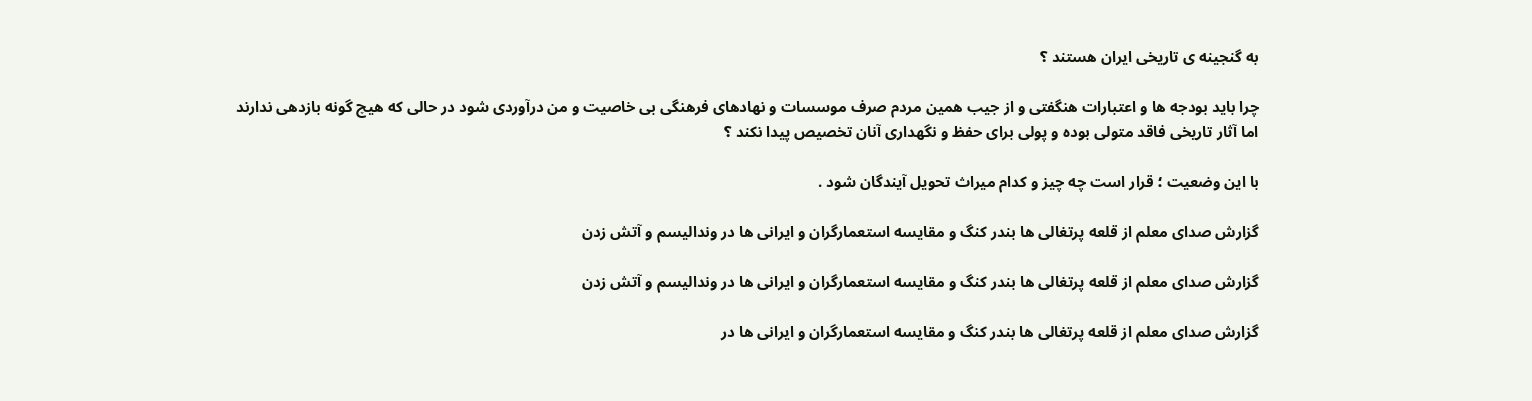به گنجینه ی تاریخی ایران هستند ؟

چرا باید بودجه ها و اعتبارات هنگفتی و از جیب همین مردم صرف موسسات و نهادهای فرهنگی بی خاصیت و من درآوردی شود در حالی که هیچ گونه بازدهی ندارند اما آثار تاریخی فاقد متولی بوده و پولی برای حفظ و نگهداری آنان تخصیص پیدا نکند ؟

با این وضعیت ؛ قرار است چه چیز و کدام میراث تحویل آیندگان شود .

گزارش صدای معلم از قلعه پرتغالی ها بندر کنگ و مقایسه استعمارگران و ایرانی ها در وندالیسم و آتش زدن

گزارش صدای معلم از قلعه پرتغالی ها بندر کنگ و مقایسه استعمارگران و ایرانی ها در وندالیسم و آتش زدن

گزارش صدای معلم از قلعه پرتغالی ها بندر کنگ و مقایسه استعمارگران و ایرانی ها در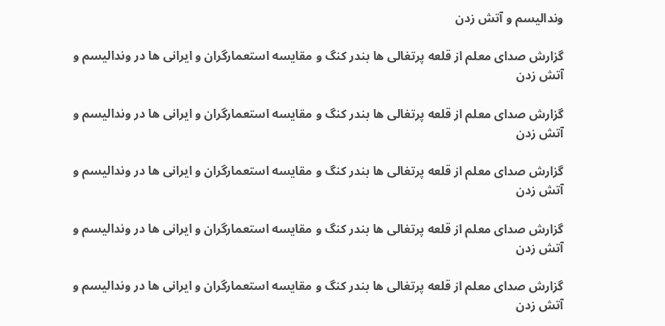وندالیسم و آتش زدن

گزارش صدای معلم از قلعه پرتغالی ها بندر کنگ و مقایسه استعمارگران و ایرانی ها در وندالیسم و آتش زدن

گزارش صدای معلم از قلعه پرتغالی ها بندر کنگ و مقایسه استعمارگران و ایرانی ها در وندالیسم و آتش زدن

گزارش صدای معلم از قلعه پرتغالی ها بندر کنگ و مقایسه استعمارگران و ایرانی ها در وندالیسم و آتش زدن

گزارش صدای معلم از قلعه پرتغالی ها بندر کنگ و مقایسه استعمارگران و ایرانی ها در وندالیسم و آتش زدن

گزارش صدای معلم از قلعه پرتغالی ها بندر کنگ و مقایسه استعمارگران و ایرانی ها در وندالیسم و آتش زدن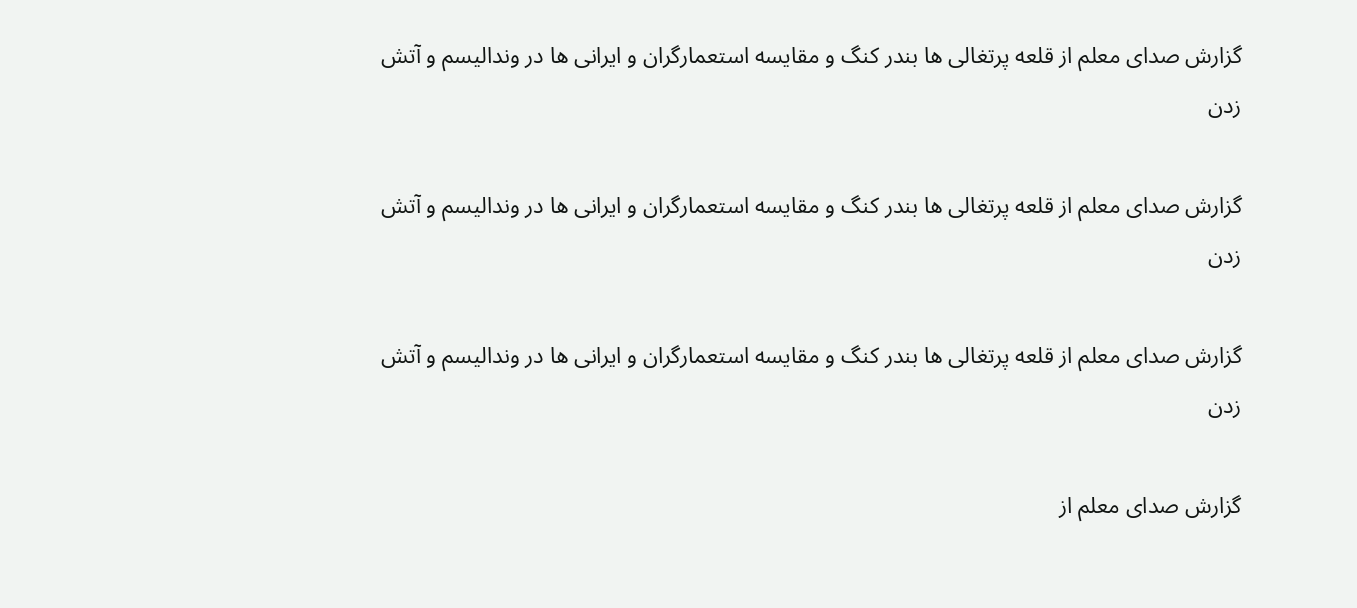گزارش صدای معلم از قلعه پرتغالی ها بندر کنگ و مقایسه استعمارگران و ایرانی ها در وندالیسم و آتش زدن

گزارش صدای معلم از قلعه پرتغالی ها بندر کنگ و مقایسه استعمارگران و ایرانی ها در وندالیسم و آتش زدن

گزارش صدای معلم از قلعه پرتغالی ها بندر کنگ و مقایسه استعمارگران و ایرانی ها در وندالیسم و آتش زدن

گزارش صدای معلم از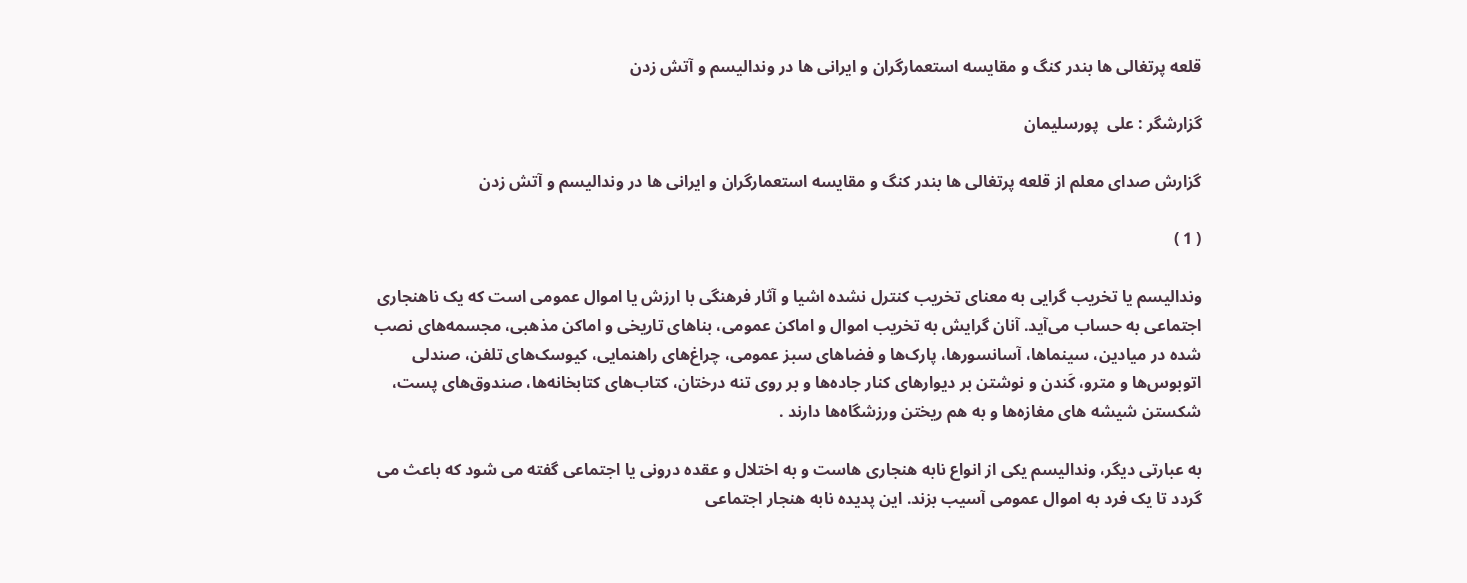قلعه پرتغالی ها بندر کنگ و مقایسه استعمارگران و ایرانی ها در وندالیسم و آتش زدن

گزارشگر : علی  پورسلیمان

گزارش صدای معلم از قلعه پرتغالی ها بندر کنگ و مقایسه استعمارگران و ایرانی ها در وندالیسم و آتش زدن

( 1 )

وندالیسم یا تخریب‌ گرایی به‌ معنای تخریب کنترل‌ نشده اشیا و آثار فرهنگی با ارزش یا اموال عمومی است که یک ناهنجاری اجتماعی به حساب می‌آید. آنان گرایش به تخریب اموال و اماکن عمومی، بناهای تاریخی و اماکن مذهبی، مجسمه‌های نصب شده در میادین، سینماها، آسانسورها، پارک‌ها و فضاهای سبز عمومی، چراغ‌های راهنمایی، کیوسک‌های تلفن، صندلی اتوبوس‌ها و مترو، کَندن و نوشتن بر دیوارهای کنار جاده‌ها و بر روی تنه درختان، کتاب‌های کتابخانه‌ها، صندوق‌های پست، شکستن شیشه‌ های مغازه‌ها و به‌ هم ‌ریختن ورزشگاه‌ها دارند .

به عبارتی دیگر، وندالیسم یکی از انواع نابه هنجاری هاست و به اختلال و عقده درونی یا اجتماعی گفته می شود که باعث می گردد تا یک فرد به اموال عمومی آسیب بزند. این پدیده نابه هنجار اجتماعی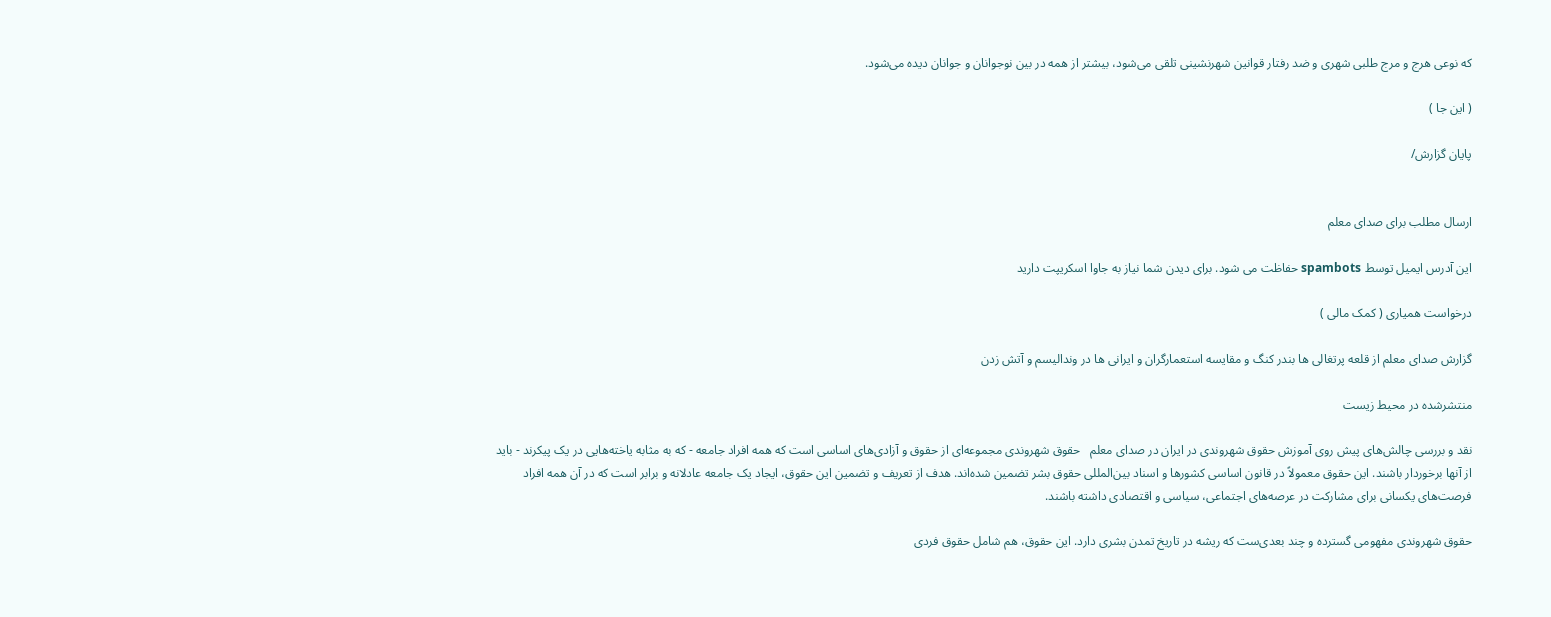که نوعی هرج و مرج طلبی شهری و ضد رفتار قوانین شهرنشینی تلقی می‌شود، بیشتر از همه در بین نوجوانان و جوانان دیده می‌شود.

( این جا )

پایان گزارش/


ارسال مطلب برای صدای معلم

این آدرس ایمیل توسط spambots حفاظت می شود. برای دیدن شما نیاز به جاوا اسکریپت دارید

درخواست همیاری ( کمک مالی )

گزارش صدای معلم از قلعه پرتغالی ها بندر کنگ و مقایسه استعمارگران و ایرانی ها در وندالیسم و آتش زدن

منتشرشده در محیط زیست

نقد و بررسی چالش‌های پیش روی آموزش حقوق شهروندی در ایران در صدای معلم   حقوق شهروندی مجموعه‌ای از حقوق و آزادی‌های اساسی‌ است که همه افراد جامعه - که به مثابه یاخته‌هایی در یک پیکرند - باید از آنها برخوردار باشند. این حقوق معمولاً در قانون اساسی کشورها و اسناد بین‌المللی حقوق بشر تضمین شده‌اند. هدف از تعریف و تضمین این حقوق، ایجاد یک جامعه عادلانه و برابر است که در آن همه افراد فرصت‌های یکسانی برای مشارکت در عرصه‌های اجتماعی، سیاسی و اقتصادی داشته باشند.

حقوق شهروندی مفهومی گسترده و چند بعدی‌ست که ریشه در تاریخ تمدن بشری دارد. این حقوق، هم شامل حقوق فردی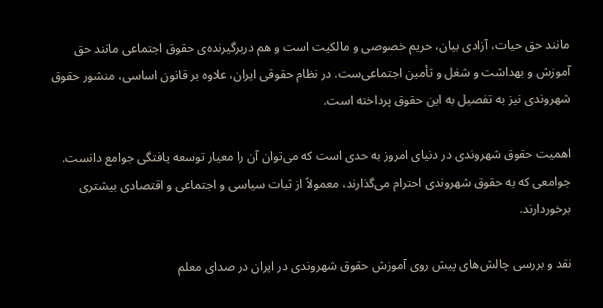مانند حق حیات، آزادی بیان، حریم خصوصی و مالکیت است و هم دربرگیرنده‌ی حقوق اجتماعی مانند حق آموزش و بهداشت و شغل و تأمین اجتماعی‌ست. در نظام حقوقی ایران، علاوه بر قانون اساسی، منشور حقوق شهروندی نیز به تفصیل به این حقوق پرداخته است.

اهمیت حقوق شهروندی در دنیای امروز به حدی است که می‌توان آن را معیار توسعه‌ یافتگی جوامع دانست. جوامعی که به حقوق شهروندی احترام می‌گذارند، معمولاً از ثبات سیاسی و اجتماعی و اقتصادی بیشتری برخوردارند.

نقد و بررسی چالش‌های پیش روی آموزش حقوق شهروندی در ایران در صدای معلم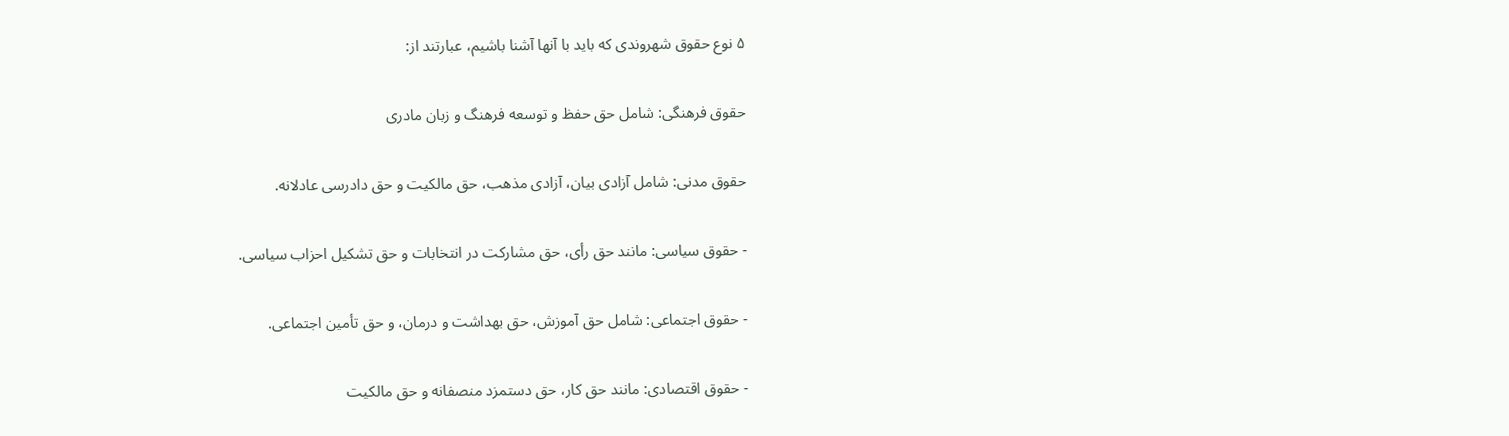۵ نوع حقوق شهروندی که باید با آنها آشنا باشیم، عبارتند از:

حقوق فرهنگی: شامل حق حفظ و توسعه فرهنگ و زبان مادری

حقوق مدنی: شامل آزادی بیان، آزادی مذهب، حق مالکیت و حق دادرسی عادلانه.

- حقوق سیاسی: مانند حق رأی، حق مشارکت در انتخابات و حق تشکیل احزاب سیاسی.

- حقوق اجتماعی: شامل حق آموزش، حق بهداشت و درمان، و حق تأمین اجتماعی.

- حقوق اقتصادی: مانند حق کار، حق دستمزد منصفانه و حق مالکیت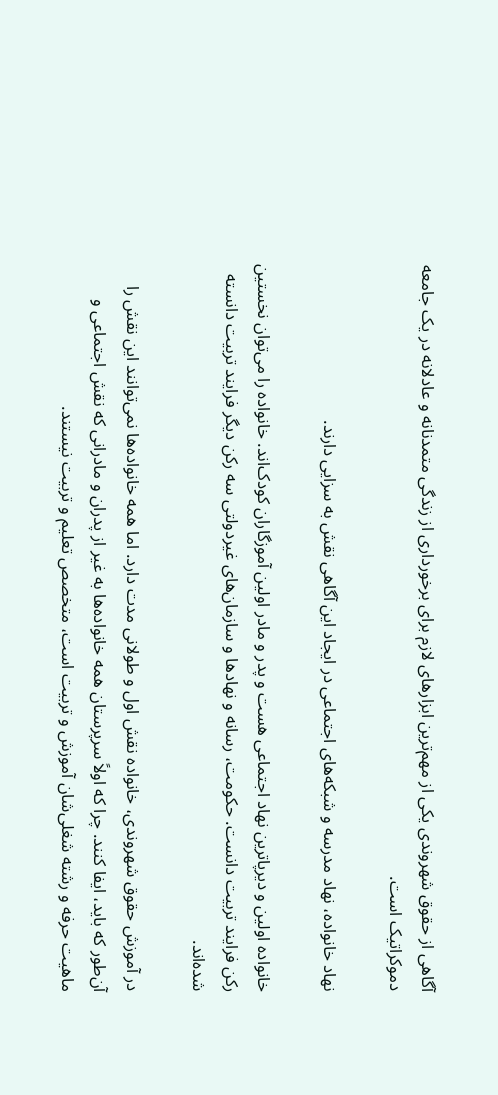آگاهی از حقوق شهروندی یکی از مهم‌ترین ابزارهای لازم برای برخورداری از زندگی متمدنانه و عادلانه در یک جامعه دموکراتیک است.

نهاد خانواده، نهاد مدرسه و شبکه‌های اجتماعی در ایجاد این آگاهی نقش به سزایی دارند.

خانواده اولین و دیرپاترین نهاد اجتماعی هست و پدر و مادر اولین آموزگاران کودک‌اند. خانواده را می‌توان نخستین رکن فرایند تربیت دانست. حکومت، رسانه و نهادها و سازمان‌های غیردولتی سه رکن دیگر فرایند تربیت دانسته شده‌اند.

در آموزش حقوق شهروندی، خانواده نقش اول و طولانی مدت دارد. اما همه خانواده‌ها نمی‌توانند این نقش را آن‌طور که باید، ایفا کنند. چرا که اولاً سرپرستان همه خانواده‌ها به غیر از پدران و مادرانی که نقش اجتماعی و ماهیت حرفه و رشته شغلی‌شان آموزش و تربیت است، متخصص تعلیم و تربیت نیستند.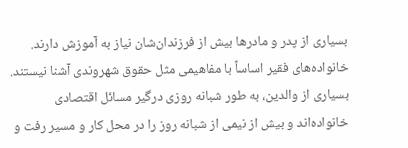بسیاری از پدر و مادرها بیش از فرزندان‌شان نیاز به آموزش دارند. خانواده‌های فقیر اساساً با مفاهیمی مثل حقوق شهروندی آشنا نیستند. بسیاری از والدین، به طور شبانه روزی درگیر مسائل اقتصادی خانواده‌اند و بیش از نیمی از شبانه روز را در محل کار و مسیر رفت و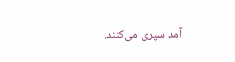آمد سپری می‌کنند.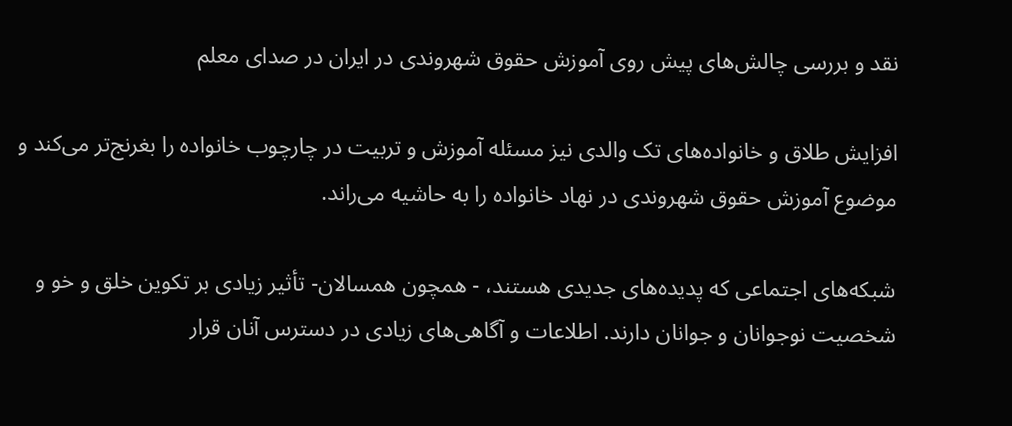نقد و بررسی چالش‌های پیش روی آموزش حقوق شهروندی در ایران در صدای معلم

افزایش طلاق و خانواده‌های تک والدی نیز مسئله آموزش و تربیت در چارچوب خانواده را بغرنج‌تر می‌کند و موضوع آموزش حقوق شهروندی در نهاد خانواده را به حاشیه می‌راند.

شبکه‌های اجتماعی که پدیده‌‌های جدیدی هستند، - همچون همسالان- تأثیر زیادی بر تکوین خلق و خو و شخصیت نوجوانان و جوانان دارند. اطلاعات و آگاهی‌های زیادی در دسترس آنان قرار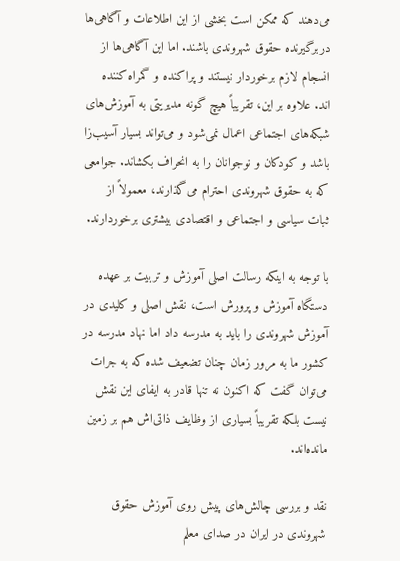می‌دهند که ممکن است بخشی از این اطلاعات و آگاهی‌ها دربرگیرنده حقوق شهروندی باشند. اما این آگاهی‌ها از انسجام لازم برخوردار نیستند و پراکنده و گمراه کننده اند. علاوه بر این، تقریباً هیچ گونه مدیریتی به آموزش‌های شبکه‌های اجتماعی اعمال نمی‌شود و می‌تواند بسیار آسیب‌زا باشد و کودکان و نوجوانان را به انحراف بکشاند. جوامعی که به حقوق شهروندی احترام می‌گذارند، معمولاً از ثبات سیاسی و اجتماعی و اقتصادی بیشتری برخوردارند.

با توجه به اینکه رسالت اصلی آموزش و تربیت بر عهده دستگاه آموزش‌ و پرورش است، نقش اصلی و کلیدی در آموزش شهروندی را باید به مدرسه داد اما نهاد مدرسه در کشور ما به مرور زمان چنان تضعیف شده که به جرات می‌توان گفت که اکنون نه تنها قادر به ایفای این نقش نیست بلکه تقریباً بسیاری از وظایف ذاتی‌اش هم بر زمین مانده‌اند.

نقد و بررسی چالش‌های پیش روی آموزش حقوق شهروندی در ایران در صدای معلم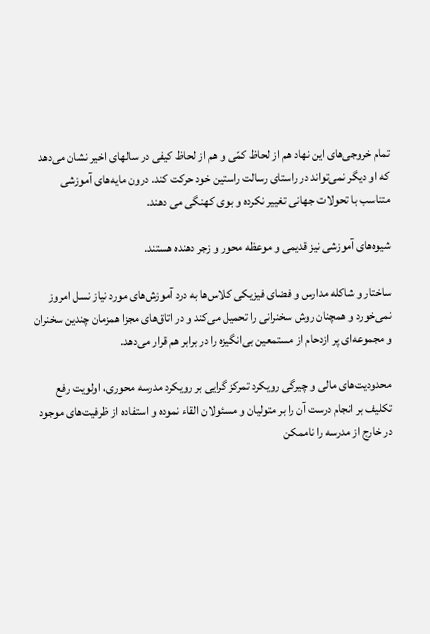تمام خروجی‌های این‌ نهاد هم از لحاظ کمّی و هم از لحاظ کیفی در سالهای اخیر نشان می‌دهد که او دیگر نمی‌تواند در راستای رسالت راستین خود حرکت کند. درون‌ مایه‌های آموزشی متناسب با تحولات جهانی تغییر نکرده و بوی کهنگی می دهند.

شیوه‌های آموزشی نیز قدیمی و موعظه محور و زجر دهنده هستند.

ساختار و شاکله مدارس و فضای فیزیکی کلاس‌ها به درد آموزش‌های مورد نیاز نسل امروز نمی‌خورد و همچنان روش سخنرانی را تحمیل می‌کند و در اتاق‌های مجزا همزمان چندین سخنران و مجموعه‌ای پر ازدحام از مستمعین بی‌انگیزه را در برابر هم قرار می‌دهد.

محدودیت‌های مالی و چیرگی رویکرد تمرکز گرایی بر رویکرد مدرسه محوری، اولویت رفع تکلیف بر انجام درست آن را بر متولیان و مسئولان القاء نموده و استفاده‌ از ظرفیت‌های موجود در خارج از مدرسه را ناممکن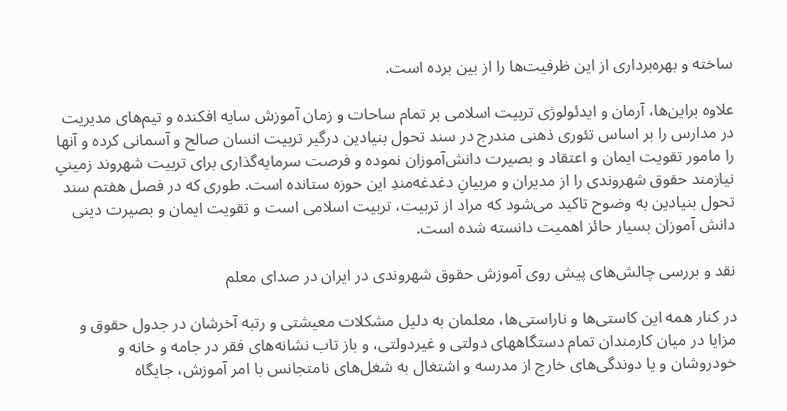ساخته و بهره‌برداری از این ظرفیت‌ها را از بین برده است.

علاوه براین‌ها، آرمان و ایدئولوژی تربیت اسلامی بر تمام ساحات و زمان آموزش سایه افکنده و تیم‌های مدیریت در مدارس را بر اساس تئوری ذهنی مندرج در سند تحول بنیادین درگیر تربیت انسان صالح و آسمانی کرده و آنها را مامور تقویت ایمان و اعتقاد و بصیرت دانش‌آموزان نموده و فرصت سرمایه‌گذاری برای تربیت شهروند زمینیِ نیازمند حقوق شهروندی را از مدیران و مربیانِ دغدغه‌مندِ این حوزه ستانده است. طوری که در فصل هفتم سند تحول بنیادین به وضوح تاکید می‌شود که مراد از تربیت، تربیت اسلامی است و تقویت ایمان و بصیرت دینی دانش آموزان بسیار حائز اهمیت دانسته شده است.

نقد و بررسی چالش‌های پیش روی آموزش حقوق شهروندی در ایران در صدای معلم

در کنار همه این کاستی‌ها و ناراستی‌ها، معلمان به دلیل مشکلات معیشتی و رتبه آخرشان در جدول حقوق و مزایا در میان کارمندان تمام دستگاههای دولتی و غیردولتی، و باز تاب نشانه‌های فقر در جامه و خانه و خودروشان و یا دوندگی‌های خارج از مدرسه و اشتغال به شغل‌های نامتجانس با امر آموزش، جایگاه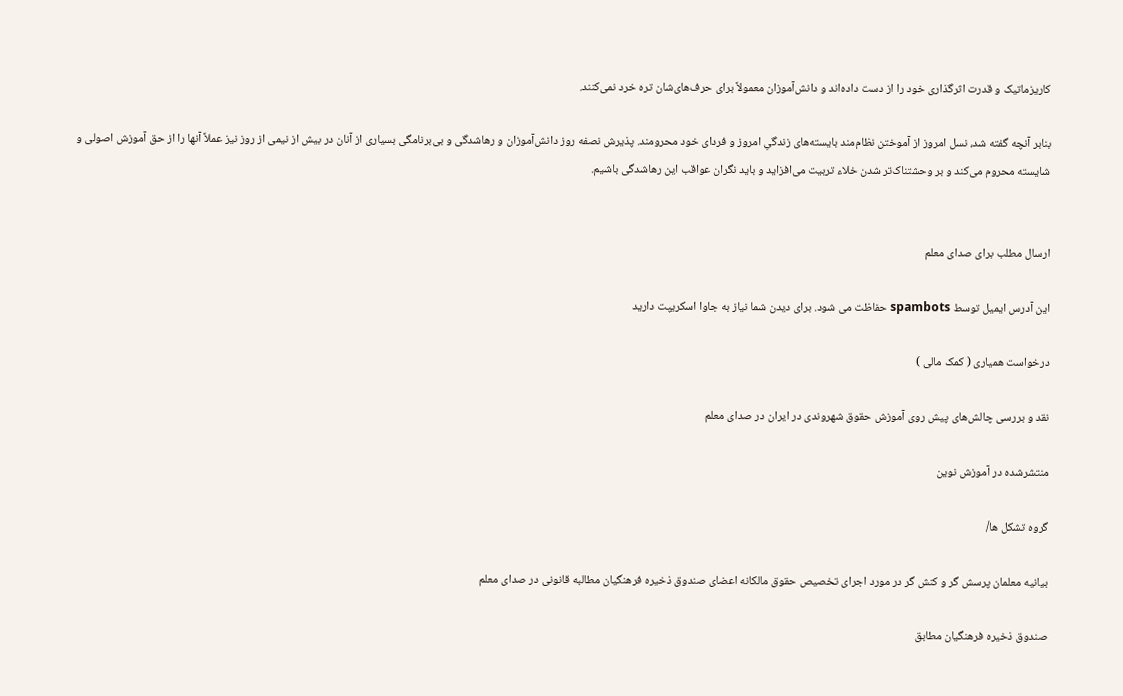کاریزماتیک و قدرت اثرگذاری خود را از دست داده‌اند و دانش‌آموزان معمولاً برای حرف‌های‌شان تره خرد نمی‌کنند.

بنابر آنچه گفته شد، نسل امروز از آموختن نظام‌مند بایسته‌های زندگیِ امروز و فردای خود محرومند. پذیرش نصفه روز دانش‌آموزان و رهاشدگی و بی‌برنامگی بسیاری از آنان در بیش از نیمی از روز نیز عملاً آنها را از حق آموزش اصولی و شایسته محروم می‌کند و بر وحشتناک‌تر شدن خلاء تربیت می‌افزاید و باید نگران عواقب این رهاشدگی باشیم.


ارسال مطلب برای صدای معلم

این آدرس ایمیل توسط spambots حفاظت می شود. برای دیدن شما نیاز به جاوا اسکریپت دارید

درخواست همیاری ( کمک مالی )

نقد و بررسی چالش‌های پیش روی آموزش حقوق شهروندی در ایران در صدای معلم

منتشرشده در آموزش نوین

گروه تشکل ها/

بیانیه معلمان پرسش گر و کنش گر در مورد اجرای تخصیص حقوق مالکانه اعضای صندوق ذخیره فرهنگیان مطالبه قانونی در صدای معلم

صندوق ذخيره فرهنگيان مطابق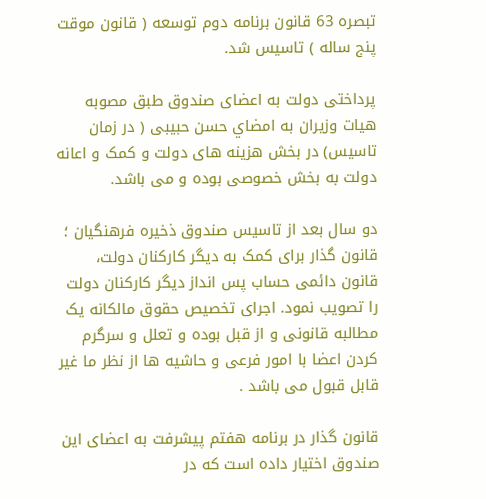تبصره 63 قانون برنامه دوم توسعه ( قانون موقت پنج ساله ) تاسيس شد.

پرداختی دولت به اعضای صندوق طبق مصوبه هيات وزيران به امضاي حسن حبيبی ( در زمان تاسيس) در بخش هزينه های دولت و کمک و اعانه دولت به بخش خصوصی بوده و می باشد.

دو سال بعد از تاسيس صندوق ذخيره فرهنگيان ؛ قانون گذار برای کمک به ديگر کارکنان دولت، قانون دائمی حساب پس انداز ديگر کارکنان دولت را تصويب نمود. اجرای تخصیص حقوق مالکانه یک مطالبه قانونی و از قبل بوده و تعلل و سرگرم کردن اعضا با امور فرعی و حاشیه ها از نظر ما غیر قابل قبول می باشد .

قانون گذار در برنامه هفتم پيشرفت به اعضای اين صندوق اختيار داده است که در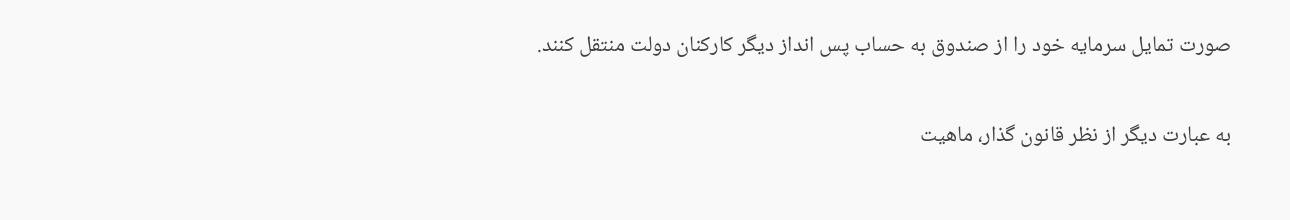صورت تمايل سرمايه خود را از صندوق به حساب پس انداز ديگر کارکنان دولت منتقل کنند.

به عبارت ديگر از نظر قانون گذار، ماهيت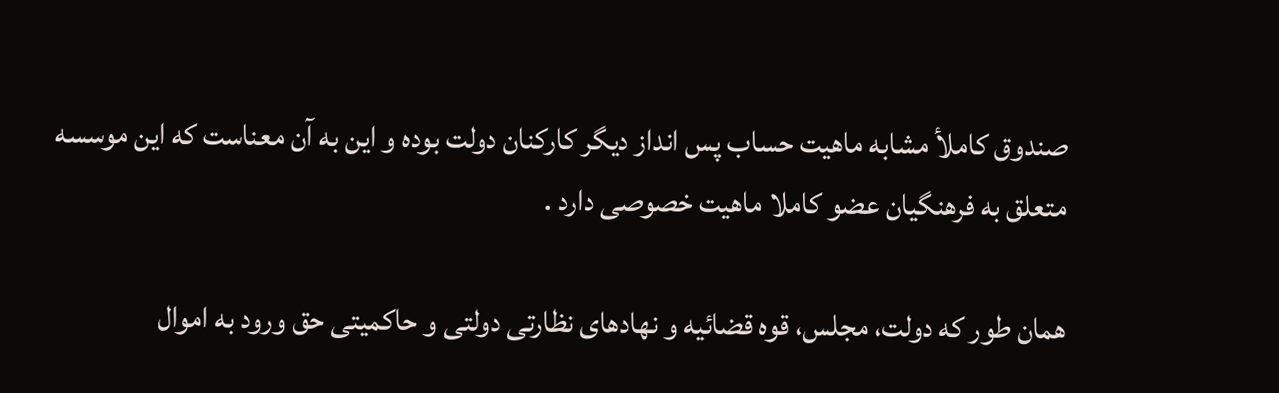صندوق کاملأ مشابه ماهيت حساب پس انداز ديگر کارکنان دولت بوده و این به آن معناست که این موسسه متعلق به فرهنگیان عضو کاملا ماهیت خصوصی دارد .

همان طور که دولت، مجلس، قوه قضائيه و نهادهای نظارتی دولتی و حاکميتی حق ورود به اموال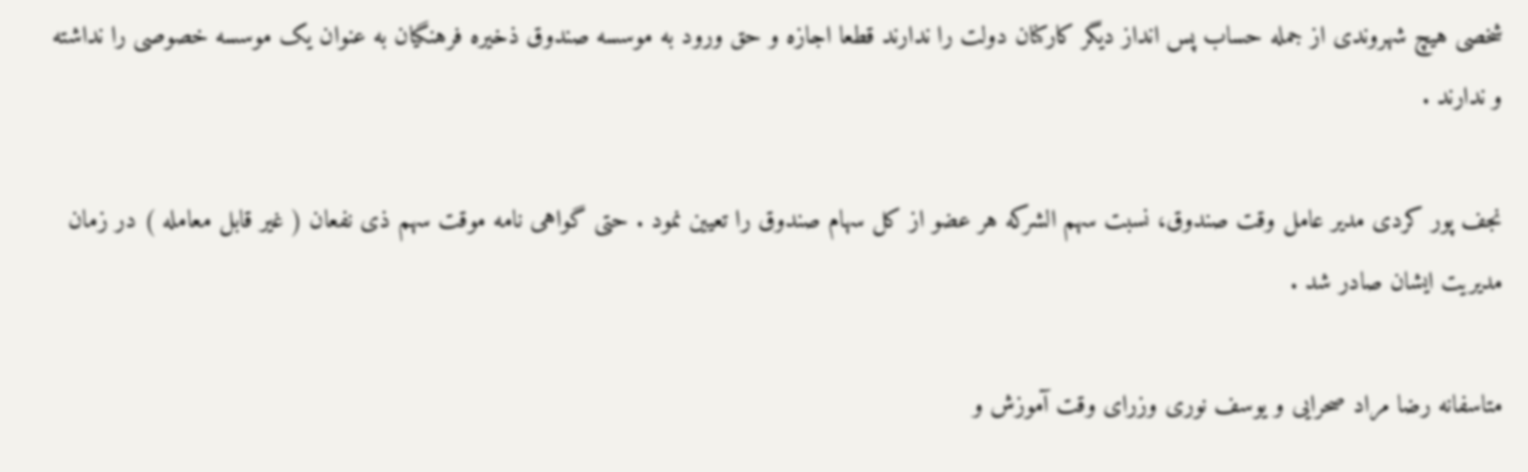شخصی هيچ شهروندی از جمله حساب پس انداز ديگر کارکنان دولت را ندارند قطعا اجازه و حق ورود به موسسه صندوق ذخيره فرهنگيان به عنوان يک موسسه خصوصی را نداشته و ندارند .

نجف پور کردی مدير عامل وقت صندوق، نسبت سهم الشرکه هر عضو از کل سهام صندوق را تعيين نمود . حتی گواهی نامه موقت سهم ذی نفعان ( غير قابل معامله ) در زمان مدیریت ایشان صادر شد .

متاسفانه رضا مراد صحرايی و يوسف نوری وزرای وقت آموزش و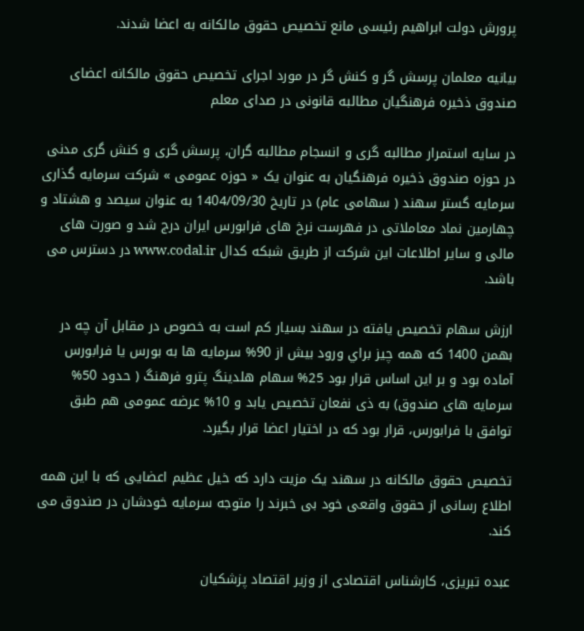پرورش دولت ابراهیم رئیسی مانع تخصيص حقوق مالکانه به اعضا شدند.

بیانیه معلمان پرسش گر و کنش گر در مورد اجرای تخصیص حقوق مالکانه اعضای صندوق ذخیره فرهنگیان مطالبه قانونی در صدای معلم

در سايه استمرار مطالبه گری و انسجام مطالبه گران، پرسش گری و کنش گری مدنی در حوزه صندوق ذخيره فرهنگيان به عنوان يک « حوزه عمومی » شرکت سرمايه گذاری سرمايه گستر سهند ( سهامی عام) در تاريخ 1404/09/30 به عنوان سيصد و هشتاد و چهارمين نماد معاملاتی در فهرست نرخ های فرابورس ايران درج شد و صورت های مالی و ساير اطلاعات اين شرکت از طريق شبکه کدال www.codal.ir در دسترس می باشد.

ارزش سهام تخصيص يافته در سهند بسيار کم است به خصوص در مقابل آن چه در بهمن 1400 که همه چيز براي ورود بيش از 90% سرمايه ها به بورس يا فرابورس آماده بود و بر این اساس قرار بود 25% سهام هلدينگ پترو فرهنگ ( حدود 50% سرمايه های صندوق) به ذی نفعان تخصيص يابد و 10% عرضه عمومی هم طبق توافق با فرابورس، قرار بود که در اختيار اعضا قرار بگيرد.

تخصيص حقوق مالکانه در سهند يک مزيت دارد که خيل عظيم اعضايی که با اين همه اطلاع رسانی از حقوق واقعی خود بی خبرند را متوجه سرمايه خودشان در صندوق می کند.

عبده تبريزی، کارشناس اقتصادی از وزير اقتصاد پزشکيان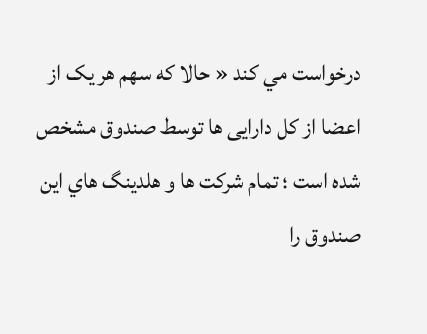درخواست مي کند « حالا که سهم هر يک از اعضا از کل دارايی ها توسط صندوق مشخص شده است ؛ تمام شرکت ها و هلدينگ هاي اين صندوق را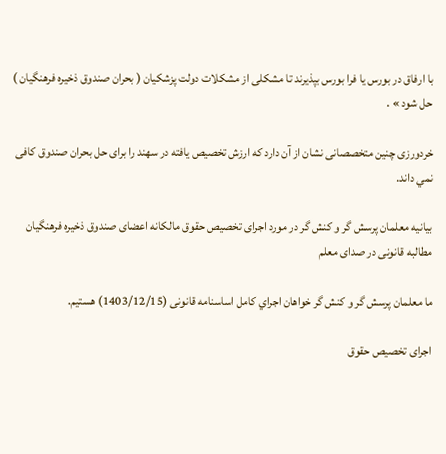با ارفاق در بورس يا فرا بورس بپذيرند تا مشکلی از مشکلات دولت پزشکيان ( بحران صندوق ذخيره فرهنگيان ) حل شود » .

خردورزی چنین متخصصانی نشان از آن دارد که ارزش تخصيص يافته در سهند را برای حل بحران صندوق کافی نمي داند.

بیانیه معلمان پرسش گر و کنش گر در مورد اجرای تخصیص حقوق مالکانه اعضای صندوق ذخیره فرهنگیان مطالبه قانونی در صدای معلم

ما معلمان پرسش گر و کنش گر خواهان اجراي کامل اساسنامه قانونی (1403/12/15) هستيم.

اجرای تخصیص حقوق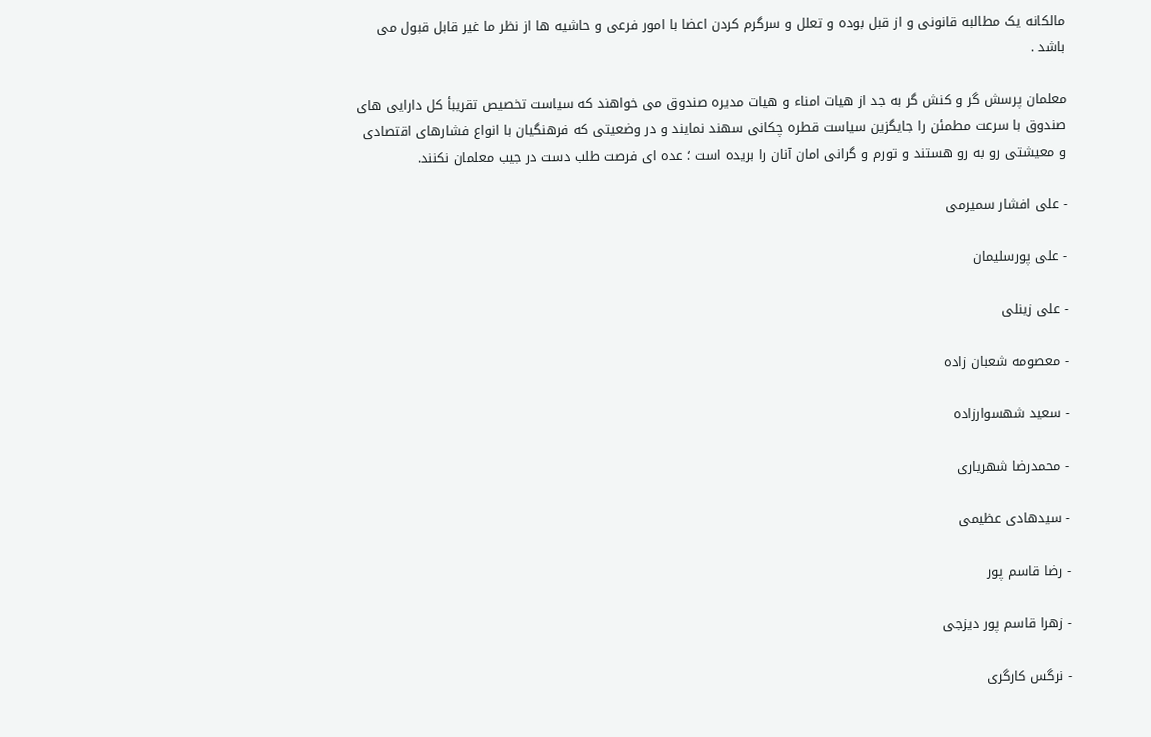مالکانه یک مطالبه قانونی و از قبل بوده و تعلل و سرگرم کردن اعضا با امور فرعی و حاشیه ها از نظر ما غیر قابل قبول می باشد .

معلمان پرسش گر و کنش گر به جد از هيات امناء و هيات مديره صندوق می خواهند که سياست تخصيص تقريبأ کل دارايی های صندوق با سرعت مطمئن را جايگزين سياست قطره چکانی سهند نمايند و در وضعیتی که فرهنگیان با انواع فشارهای اقتصادی و معیشتی رو به رو هستند و تورم و گرانی امان آنان را بریده است ؛ عده ای فرصت طلب دست در جيب معلمان نکنند.

- علی افشار سمیرمی

- علی پورسلیمان

- علی زینلی

- معصومه شعبان زاده

- سعید شهسوارزاده

- محمدرضا شهریاری

- سیدهادی عظیمی

- رضا قاسم پور

- زهرا قاسم پور دیزجی

- نرگس کارگری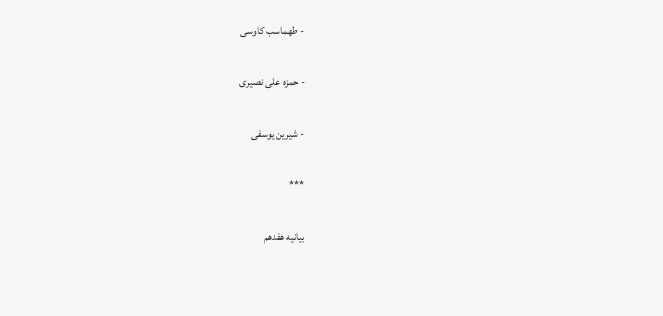- طهماسب کاوسی

- حمزه علی نصیری

- شیرین یوسفی

***

بیانیه هفدهم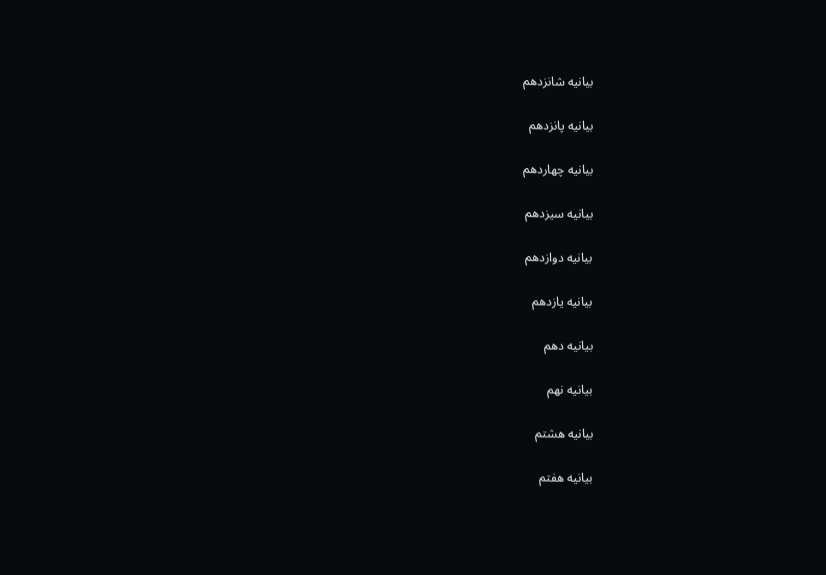بیانیه شانزدهم

بیانیه پانزدهم

بیانیه چهاردهم

بیانیه سیزدهم

بیانیه دوازدهم

بیانیه یازدهم

بیانیه دهم

بیانیه نهم

بیانیه هشتم

بیانیه هفتم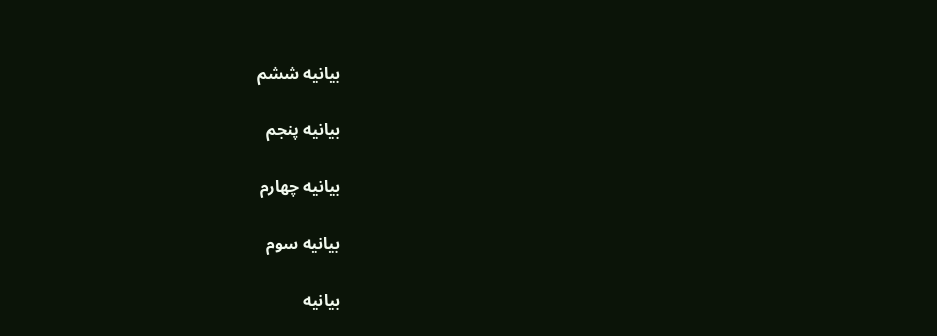بیانیه ششم

بیانیه پنجم

بیانیه چهارم

بیانیه سوم

بیانیه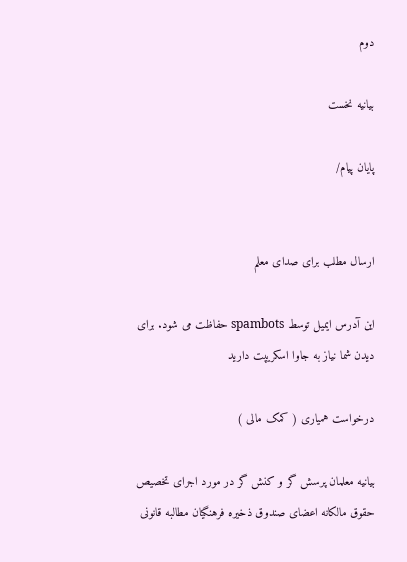دوم

بیانیه نخست

پایان پیام/


ارسال مطلب برای صدای معلم

این آدرس ایمیل توسط spambots حفاظت می شود. برای دیدن شما نیاز به جاوا اسکریپت دارید

درخواست همیاری ( کمک مالی )

بیانیه معلمان پرسش گر و کنش گر در مورد اجرای تخصیص حقوق مالکانه اعضای صندوق ذخیره فرهنگیان مطالبه قانونی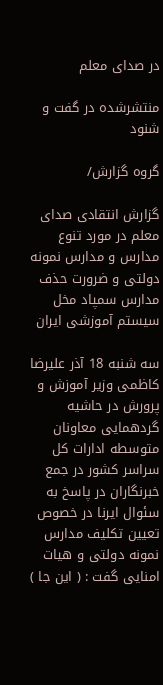در صدای معلم

منتشرشده در گفت و شنود

گروه گزارش/

گزارش انتقادی صدای معلم در مورد تنوع مدارس و مدارس نمونه دولتی و ضرورت حذف مدارس سمپاد مخل سیستم آموزشی ایران

سه شنبه 18 آذر علیرضا کاظمی وزیر آموزش و پرورش در حاشیه گردهمایی معاونان متوسطه ادارات کل سراسر کشور در جمع خبرنگاران در پاسخ به سئوال ایرنا در خصوص تعیین تکلیف مدارس نمونه دولتی و هیات امنایی گفت : ( این جا )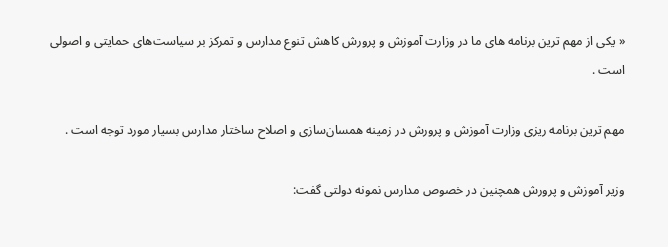« یکی از مهم ترین برنامه های ما در وزارت آموزش و پرورش کاهش تنوع مدارس و تمرکز بر سیاست‌های حمایتی و اصولی است .

مهم ترین برنامه‌ ریزی وزارت آموزش و پرورش در زمینه همسان‌سازی و اصلاح ساختار مدارس بسیار مورد توجه است .

وزیر آموزش و پرورش همچنین در خصوص مدارس نمونه دولتی گفت: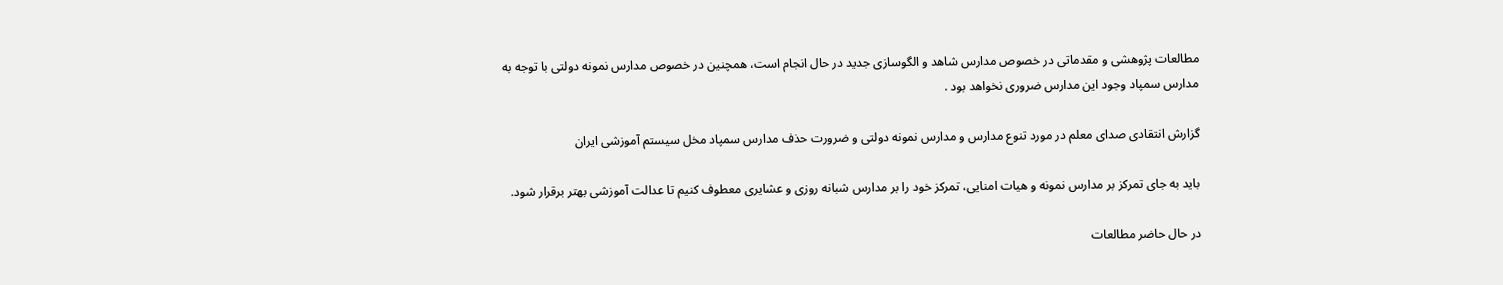مطالعات پژوهشی و مقدماتی در خصوص مدارس شاهد و الگوسازی جدید در حال انجام است، همچنین در خصوص مدارس نمونه دولتی با توجه به مدارس سمپاد وجود این مدارس ضروری نخواهد بود .

گزارش انتقادی صدای معلم در مورد تنوع مدارس و مدارس نمونه دولتی و ضرورت حذف مدارس سمپاد مخل سیستم آموزشی ایران

باید به جای تمرکز بر مدارس نمونه و هیات امنایی، تمرکز خود را بر مدارس شبانه ‌روزی و عشایری معطوف کنیم تا عدالت آموزشی بهتر برقرار شود.

در حال حاضر مطالعات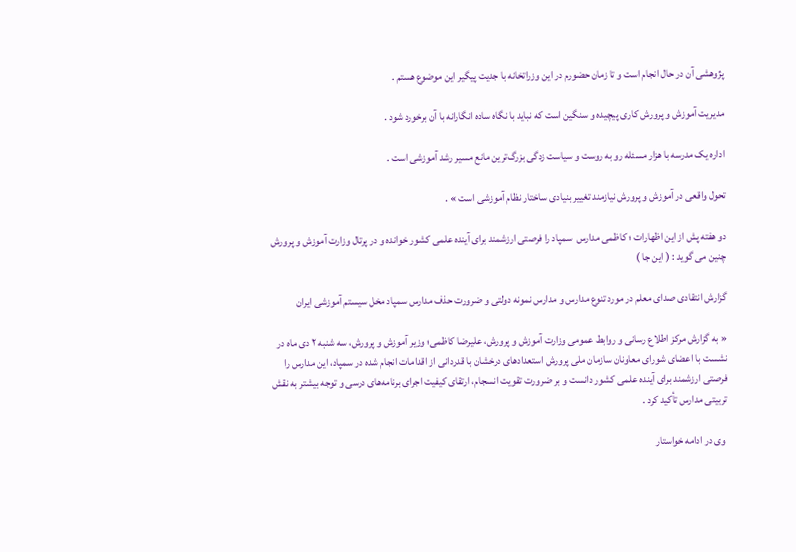پژوهشی آن در حال انجام است و تا زمان حضورم در این وزراتخانه با جدیت پیگیر این موضوع هستم .

مدیریت آموزش و پرورش کاری پیچیده و سنگین است که نباید با نگاه ساده‌ انگارانه با آن برخورد شود .

اداره یک مدرسه با هزار مسئله رو به‌ روست و سیاست ‌زدگی بزرگ‌ترین مانع مسیر رشد آموزشی است .

تحول واقعی در آموزش و پرورش نیازمند تغییر بنیادی ساختار نظام آموزشی است » .

دو هفته پش از این اظهارات ؛ کاظمی مدارس  سمپاد را فرصتی ارزشمند برای آینده علمی کشور خوانده و در پرتال وزارت آموزش و پرورش چنین می گوید : ( این جا )

گزارش انتقادی صدای معلم در مورد تنوع مدارس و مدارس نمونه دولتی و ضرورت حذف مدارس سمپاد مخل سیستم آموزشی ایران

« به گزارش مرکز اطلاع‌ رسانی و روابط عمومی وزارت آموزش و پرورش، علیرضا کاظمی؛ وزیر آموزش ‌و پرورش، سه شنبه ۲ دی ماه در نشست با اعضای شورای معاونان سازمان ملی پرورش استعدادهای درخشان با قدردانی از اقدامات انجام‌ شده در سمپاد، این مدارس را فرصتی ارزشمند برای آینده علمی کشور دانست و بر ضرورت تقویت انسجام، ارتقای کیفیت اجرای برنامه‌های درسی و توجه بیشتر به نقش تربیتی مدارس تأکید کرد .

 وی در ادامه خواستار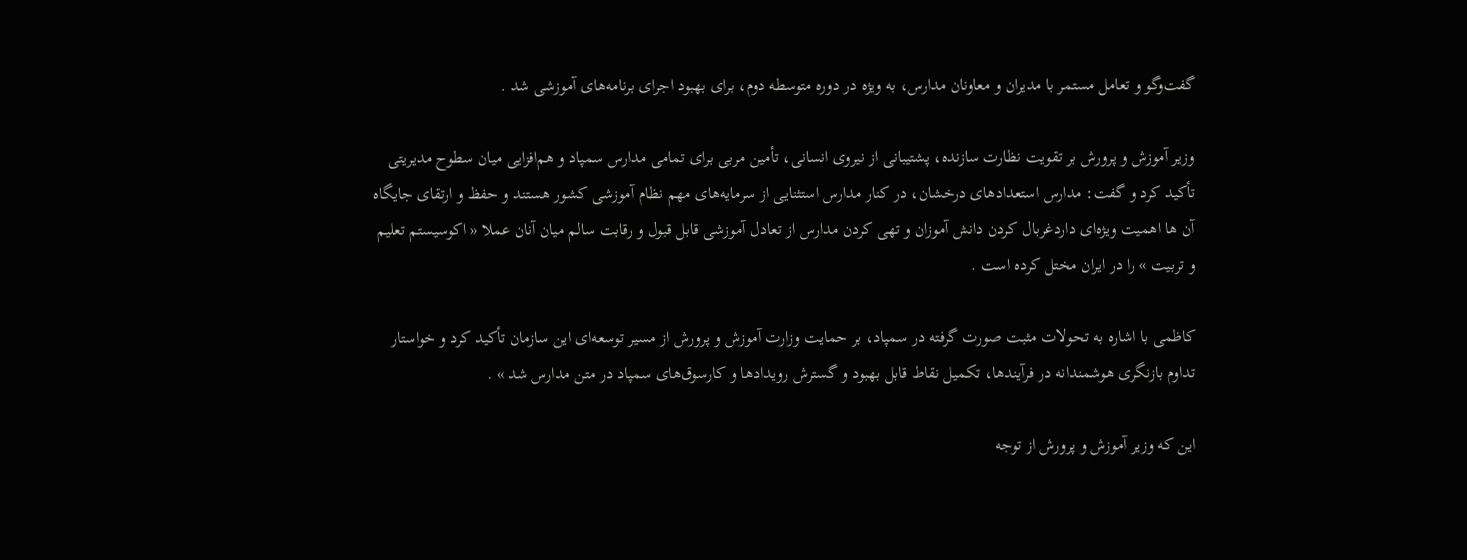گفت‌وگو و تعامل مستمر با مدیران و معاونان مدارس، به ‌ویژه در دوره متوسطه دوم، برای بهبود اجرای برنامه‌های آموزشی شد .

وزیر آموزش ‌و پرورش بر تقویت نظارت سازنده، پشتیبانی از نیروی انسانی، تأمین مربی برای تمامی مدارس سمپاد و هم‌افزایی میان سطوح مدیریتی تأکید کرد و گفت: مدارس استعدادهای درخشان، در کنار مدارس استثنایی از سرمایه‌های مهم نظام آموزشی کشور هستند و حفظ و ارتقای جایگاه آن‌ ها اهمیت ویژه‌ای داردغربال کردن دانش آموزان و تهی کردن مدارس از تعادل آموزشی قابل قبول و رقابت سالم میان آنان عملا « اکوسیستم تعلیم و تربیت » را در ایران مختل کرده است .

کاظمی با اشاره به تحولات مثبت صورت‌ گرفته در سمپاد، بر حمایت وزارت آموزش ‌و پرورش از مسیر توسعه‌ای این سازمان تأکید کرد و خواستار تداوم بازنگری هوشمندانه در فرآیندها، تکمیل نقاط قابل بهبود و گسترش رویدادها و کارسوق‌های سمپاد در متن مدارس شد » .

این که وزیر آموزش و پرورش از توجه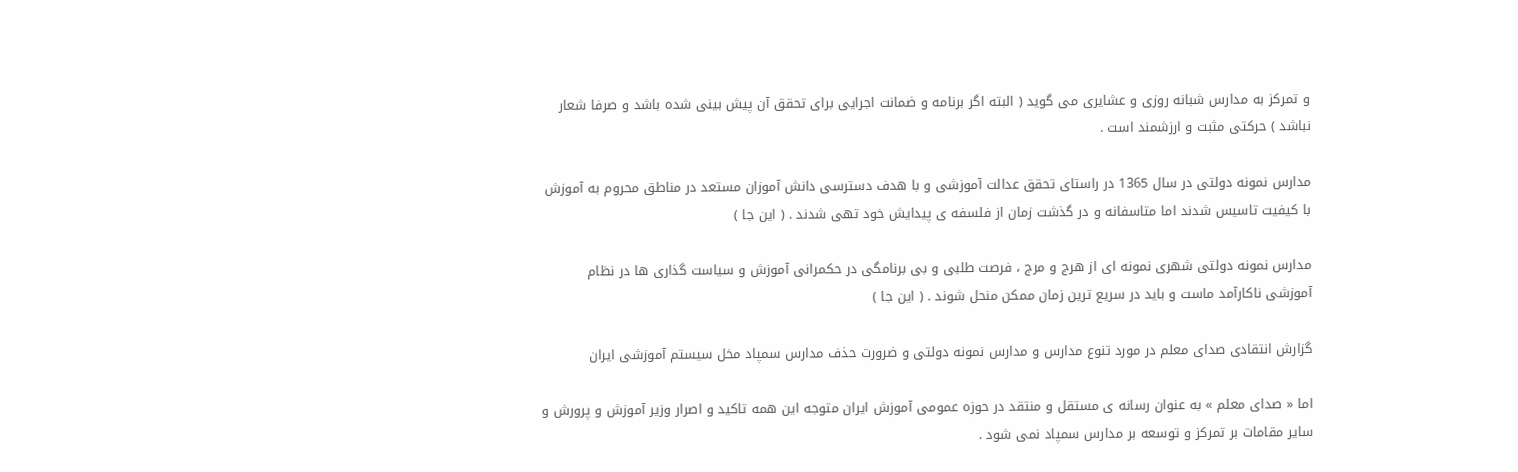و تمرکز به مدارس شبانه ‌روزی و عشایری می گوید ( البته اگر برنامه و ضمانت اجرایی برای تحقق آن پیش بینی شده باشد و صرفا شعار نباشد ) حرکتی مثبت و ارزشمند است .

مدارس نمونه دولتی در سال 1365 در راستای تحقق عدالت آموزشی و با هدف دسترسی دانش آموزان مستعد در مناطق محروم به آموزش با کیفیت تاسیس شدند اما متاسفانه و در گذشت زمان از فلسفه ی پیدایش خود تهی شدند . ( این جا )

مدارس نمونه دولتی شهری نمونه ای از هرج و مرج ، فرصت طلبی و بی برنامگی در حکمرانی آموزش و سیاست گذاری ها در نظام آموزشی ناکارآمد ماست و باید در سریع ترین زمان ممکن منحل شوند . ( این جا )

گزارش انتقادی صدای معلم در مورد تنوع مدارس و مدارس نمونه دولتی و ضرورت حذف مدارس سمپاد مخل سیستم آموزشی ایران

اما « صدای معلم » به عنوان رسانه ی مستقل و منتقد در حوزه عمومی آموزش ایران متوجه این همه تاکید و اصرار وزیر آموزش و پرورش و سایر مقامات بر تمرکز و توسعه بر مدارس سمپاد نمی شود .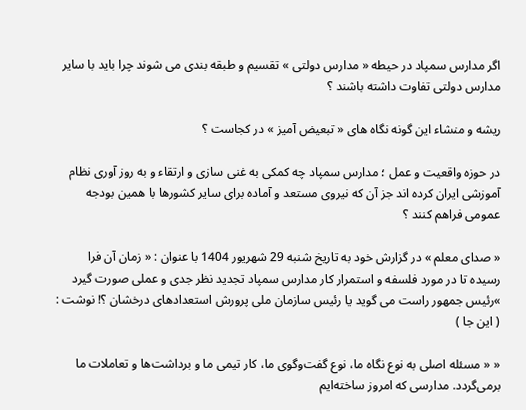اگر مدارس سمپاد در حیطه « مدارس دولتی » تقسیم و طبقه بندی می شوند چرا باید با سایر مدارس دولتی تفاوت داشته باشند ؟

ریشه و منشاء این گونه نگاه های « تبعیض آمیز » در کجاست ؟

در حوزه واقعیت و عمل ؛ مدارس سمپاد چه کمکی به غنی سازی و ارتقاء و به روز آوری نظام آموزشی ایران کرده اند جز آن که نیروی مستعد و آماده برای سایر کشورها با همین بودجه عمومی فراهم کنند ؟

« صدای معلم » در گزارش خود به تاریخ شنبه 29 شهریور 1404 با عنوان : « زمان آن فرا رسیده تا در مورد فلسفه و استمرار کار مدارس سمپاد تجدید نظر جدی و عملی صورت گیرد »رئیس جمهور راست می گوید یا رئیس سازمان ملی پرورش استعدادهای درخشان ؟! نوشت : ( این جا )

« « مسئله اصلی به نوع نگاه ما، نوع گفت‌وگوی ما، کار تیمی ما و برداشت‌ها و تعاملات ما برمی‌گردد. مدارسی که امروز ساخته‌ایم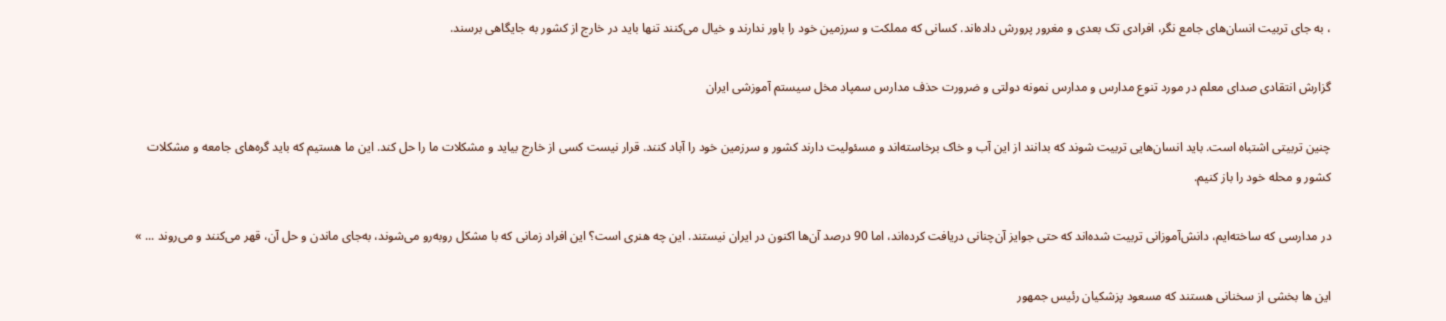، به‌ جای تربیت انسان‌های جامع‌ نگر، افرادی تک‌ بعدی و مغرور پرورش داده‌اند. کسانی که مملکت و سرزمین خود را باور ندارند و خیال می‌کنند تنها باید در خارج از کشور به جایگاهی برسند.

گزارش انتقادی صدای معلم در مورد تنوع مدارس و مدارس نمونه دولتی و ضرورت حذف مدارس سمپاد مخل سیستم آموزشی ایران

چنین تربیتی اشتباه است. باید انسان‌هایی تربیت شوند که بدانند از این آب و خاک برخاسته‌اند و مسئولیت دارند کشور و سرزمین خود را آباد کنند. قرار نیست کسی از خارج بیاید و مشکلات ما را حل کند. این ما هستیم که باید گره‌های جامعه و مشکلات کشور و محله خود را باز کنیم.

در مدارسی که ساخته‌ایم، دانش‌آموزانی تربیت شده‌اند که حتی جوایز آن‌چنانی دریافت کرده‌اند، اما 90 درصد آن‌ها اکنون در ایران نیستند. این چه هنری است؟ این افراد زمانی که با مشکل روبه‌رو می‌شوند، به‌جای ماندن و حل آن، قهر می‌کنند و می‌روند ... »

این ها بخشی از سخنانی هستند که مسعود پزشکیان رئیس جمهور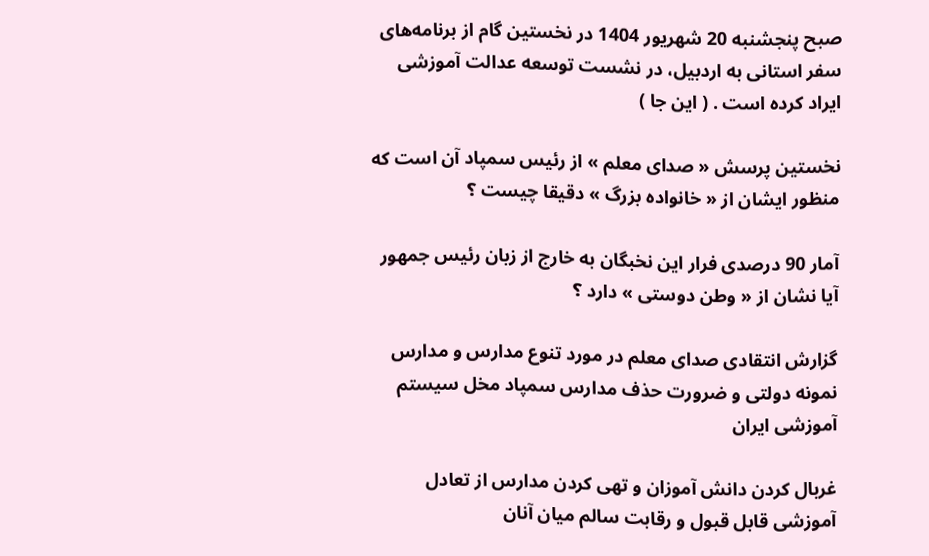صبح پنجشنبه 20 شهریور 1404 در نخستین گام از برنامه‌های سفر استانی به اردبیل، در نشست توسعه عدالت آموزشی ایراد کرده است . ( این جا )

نخستین پرسش « صدای معلم » از رئیس سمپاد آن است که منظور ایشان از « خانواده بزرگ » دقیقا چیست ؟

آمار 90 درصدی فرار این نخبگان به خارج از زبان رئیس جمهور آیا نشان از « وطن دوستی » دارد ؟

گزارش انتقادی صدای معلم در مورد تنوع مدارس و مدارس نمونه دولتی و ضرورت حذف مدارس سمپاد مخل سیستم آموزشی ایران

غربال کردن دانش آموزان و تهی کردن مدارس از تعادل آموزشی قابل قبول و رقابت سالم میان آنان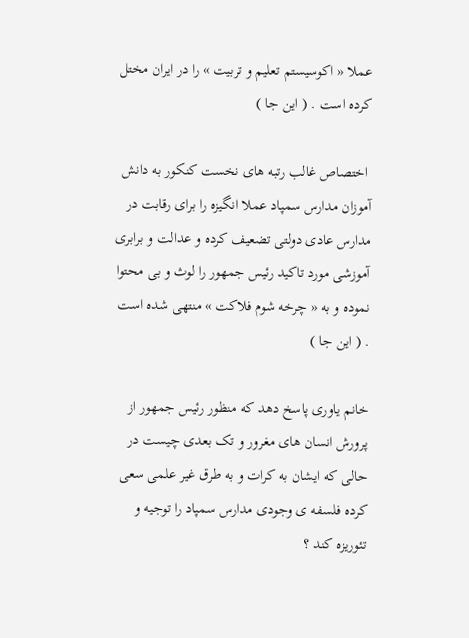عملا « اکوسیستم تعلیم و تربیت » را در ایران مختل کرده است . ( این جا )

 اختصاص غالب رتبه های نخست کنکور به دانش آموزان مدارس سمپاد عملا انگیزه را برای رقابت در مدارس عادی دولتی تضعیف کرده و عدالت و برابری آموزشی مورد تاکید رئیس جمهور را لوث و بی محتوا نموده و به « چرخه شوم فلاکت » منتهی شده است . ( این جا )

خانم یاوری پاسخ دهد که منظور رئیس جمهور از پرورش انسان های مغرور و تک بعدی چیست در حالی که ایشان به کرات و به طرق غیر علمی سعی کرده فلسفه ی وجودی مدارس سمپاد را توجیه و تئوریزه کند ؟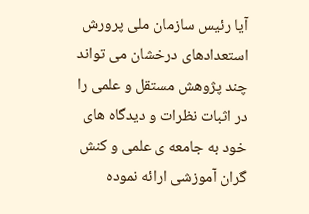آیا رئیس سازمان ملی پرورش استعدادهای درخشان می تواند چند پژوهش مستقل و علمی را در اثبات نظرات و دیدگاه های خود به جامعه ی علمی و کنش گران آموزشی ارائه نموده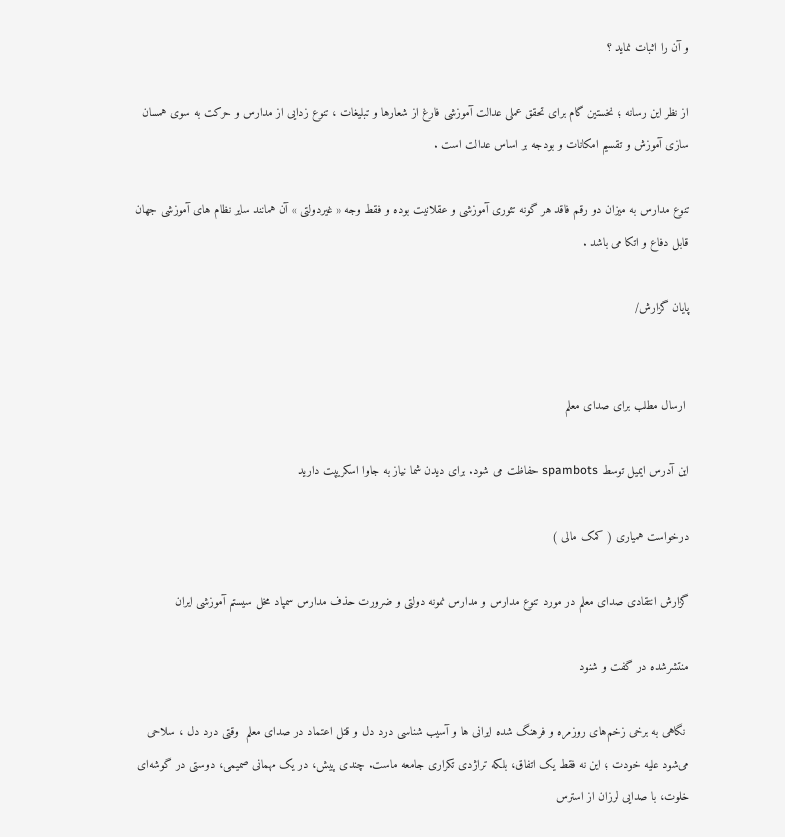و آن را اثبات نماید ؟

از نظر این رسانه ؛ نخستین گام برای تحقق عملی عدالت آموزشی فارغ از شعارها و تبلیغات ، تنوع زدایی از مدارس و حرکت به سوی همسان سازی آموزش و تقسیم امکانات و بودجه بر اساس عدالت است .

تنوع مدارس به میزان دو رقم فاقد هر گونه تئوری آموزشی و عقلانیت بوده و فقط وجه « غیردولتی » آن همانند سایر نظام های آموزشی جهان قابل دفاع و اتکا می باشد .

پایان گزارش/


 ارسال مطلب برای صدای معلم

این آدرس ایمیل توسط spambots حفاظت می شود. برای دیدن شما نیاز به جاوا اسکریپت دارید

درخواست همیاری ( کمک مالی )

گزارش انتقادی صدای معلم در مورد تنوع مدارس و مدارس نمونه دولتی و ضرورت حذف مدارس سمپاد مخل سیستم آموزشی ایران

منتشرشده در گفت و شنود

 نگاهی به برخی زخم‌های روزمره و فرهنگ شده ایرانی ها و آسیب شناسی درد دل و قتل اعتماد در صدای معلم  وقتی درد دل ، سلاحی می‌شود علیه خودت ؛ این نه فقط یک اتفاق، بلکه تراژدی تکراری جامعه ماست. چندی پیش، در یک مهمانی صمیمی، دوستی در گوشه‌ای خلوت، با صدایی لرزان از استرس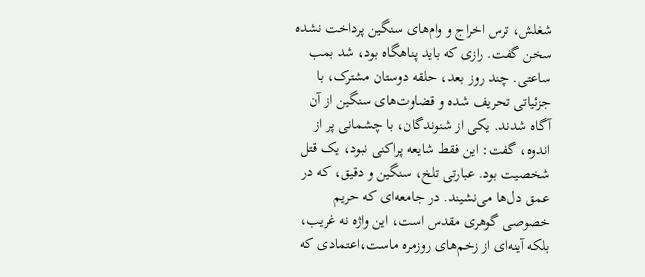شغلش، ترس اخراج و وام‌های سنگین پرداخت‌ نشده سخن گفت. رازی که باید پناهگاه بود، شد بمب ساعتی. چند روز بعد، حلقه دوستان مشترک، با جزئیاتی تحریف‌ شده و قضاوت‌های سنگین از آن آگاه شدند. یکی از شنوندگان، با چشمانی پر از اندوه، گفت: این فقط شایعه‌ پراکنی نبود، یک قتل شخصیت بود. عبارتی تلخ، سنگین و دقیق، که در عمق دل‌ها می‌نشیند. در جامعه‌ای که حریم خصوصی گوهری مقدس است، این واژه نه غریب، بلکه آینه‌ای از زخم‌های روزمره ماست،اعتمادی که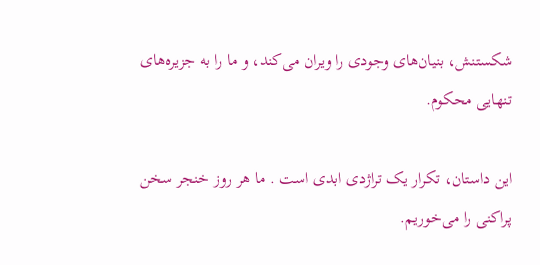شکستنش، بنیان‌های وجودی را ویران می‌کند، و ما را به جزیره‌های تنهایی محکوم.

این داستان، تکرار یک تراژدی ابدی است . ما هر روز خنجر سخن‌ پراکنی را می‌خوریم.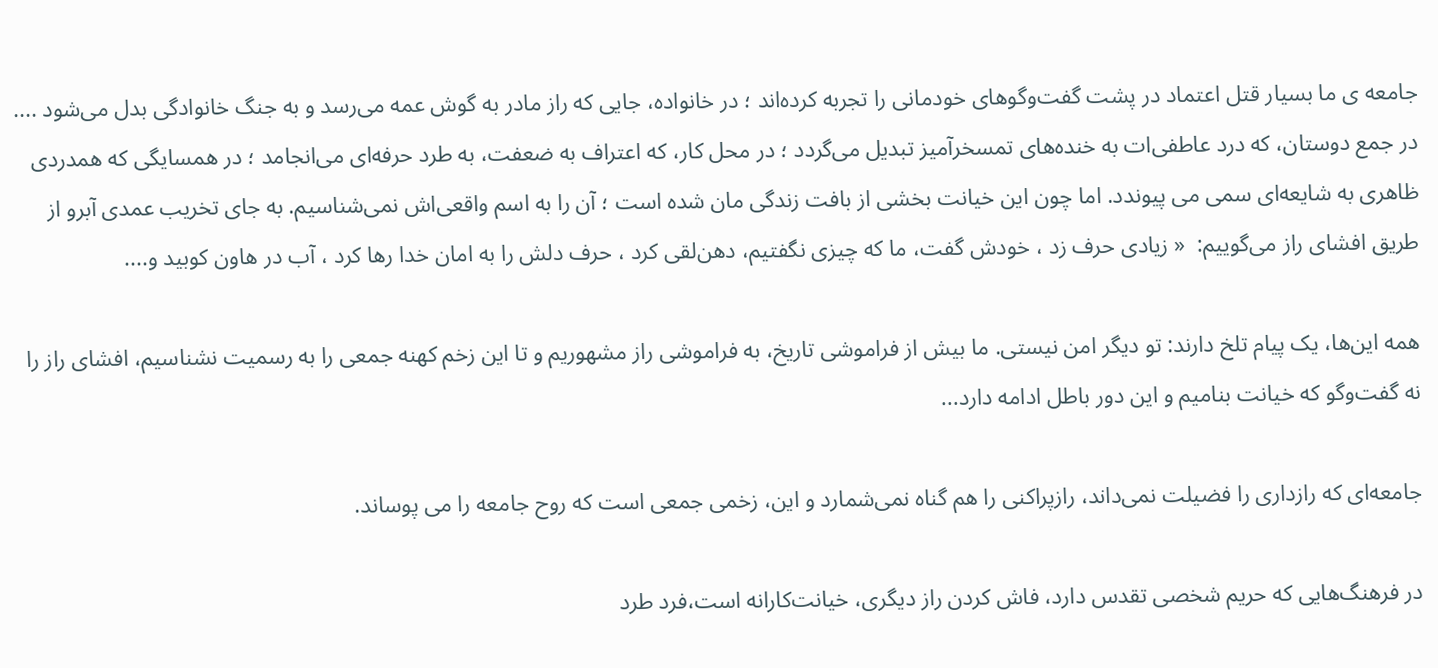جامعه ی ما بسیار قتل اعتماد در پشت گفت‌وگوهای خودمانی را تجربه کرده‌اند ؛ در خانواده، جایی که راز مادر به گوش عمه می‌رسد و به جنگ خانوادگی بدل می‌شود .... در جمع دوستان، که درد عاطفی‌ات به خنده‌های تمسخرآمیز تبدیل می‌گردد ؛ در محل کار، که اعتراف به ضعفت، به طرد حرفه‌ای می‌انجامد ؛ در همسایگی که همدردی ظاهری به شایعه‌ای سمی می‌ پیوندد. اما چون این خیانت بخشی از بافت زندگی‌ مان شده است ؛ آن را به اسم واقعی‌اش نمی‌شناسیم. به جای تخریب عمدی آبرو از طریق افشای راز می‌گوییم:  « زیادی حرف زد ، خودش گفت، ما که چیزی نگفتیم، دهن‌لقی کرد ، حرف دلش را به امان خدا رها کرد ، آب در هاون کوبید و....

همه این‌ها، یک پیام تلخ دارند: تو دیگر امن نیستی. ما بیش از فراموشی تاریخ، به فراموشی راز مشهوریم و تا این زخم کهنه جمعی را به رسمیت نشناسیم، افشای راز را نه گفت‌وگو که خیانت بنامیم و این دور باطل ادامه دارد...

جامعه‌ای که رازداری را فضیلت نمی‌داند، رازپراکنی را هم گناه نمی‌شمارد و این، زخمی جمعی است که روح جامعه را می‌ پوساند.

در فرهنگ‌هایی که حریم شخصی تقدس دارد، فاش کردن راز دیگری، خیانت‌کارانه است،فرد طرد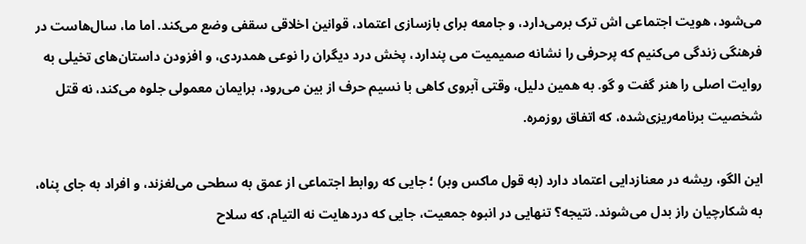می‌شود، هویت اجتماعی‌ اش ترک برمی‌دارد، و جامعه برای بازسازی اعتماد، قوانین اخلاقی سقفی وضع می‌کند. اما ما، سال‌هاست در فرهنگی زندگی می‌کنیم که پرحرفی را نشانه صمیمیت می‌ پندارد، پخش درد دیگران را نوعی همدردی، و افزودن داستان‌های تخیلی به روایت اصلی را هنر گفت‌ و گو. به همین دلیل، وقتی آبروی کاهی با نسیم حرف از بین می‌رود، برایمان معمولی جلوه می‌کند، نه قتل شخصیت برنامه‌ریزی‌شده، که اتفاق روزمره.

این الگو، ریشه در معنازدایی اعتماد دارد (به قول ماکس وبر) ؛ جایی که روابط اجتماعی از عمق به سطحی می‌لغزند، و افراد به جای پناه، به شکارچیان راز بدل می‌شوند. نتیجه؟ تنهایی در انبوه جمعیت، جایی که دردهایت نه التیام، که سلاح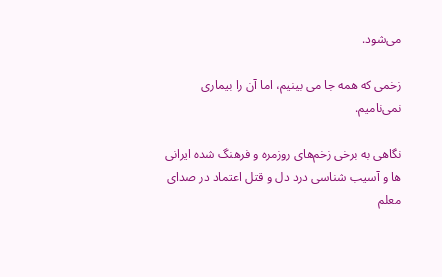می‌شود.

زخمی که همه‌ جا می‌ بینیم، اما آن را بیماری نمی‌نامیم.

نگاهی به برخی زخم‌های روزمره و فرهنگ شده ایرانی ها و آسیب شناسی درد دل و قتل اعتماد در صدای معلم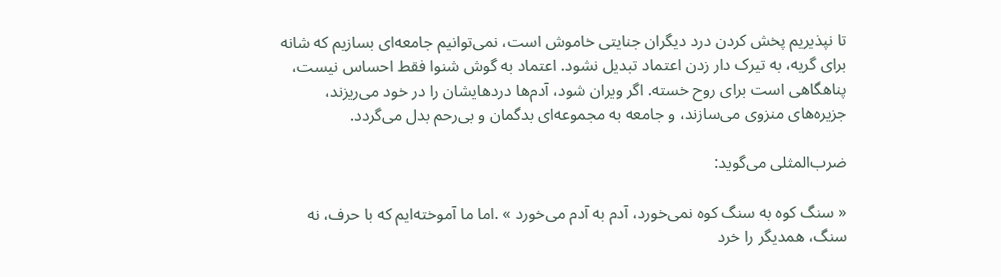تا نپذیریم پخش کردن درد دیگران جنایتی خاموش است، نمی‌توانیم جامعه‌ای بسازیم که شانه برای گریه، به تیرک دار زدن اعتماد تبدیل نشود. اعتماد به گوش شنوا فقط احساس نیست، پناهگاهی است برای روح خسته. اگر ویران شود، آدم‌ها دردهایشان را در خود می‌ریزند، جزیره‌های منزوی می‌سازند، و جامعه به مجموعه‌ای بدگمان و بی‌رحم بدل می‌گردد.

ضرب‌المثلی می‌گوید:

« سنگ کوه به سنگ کوه نمی‌خورد، آدم به آدم می‌خورد » .اما ما آموخته‌ایم که با حرف، نه سنگ، همدیگر را خرد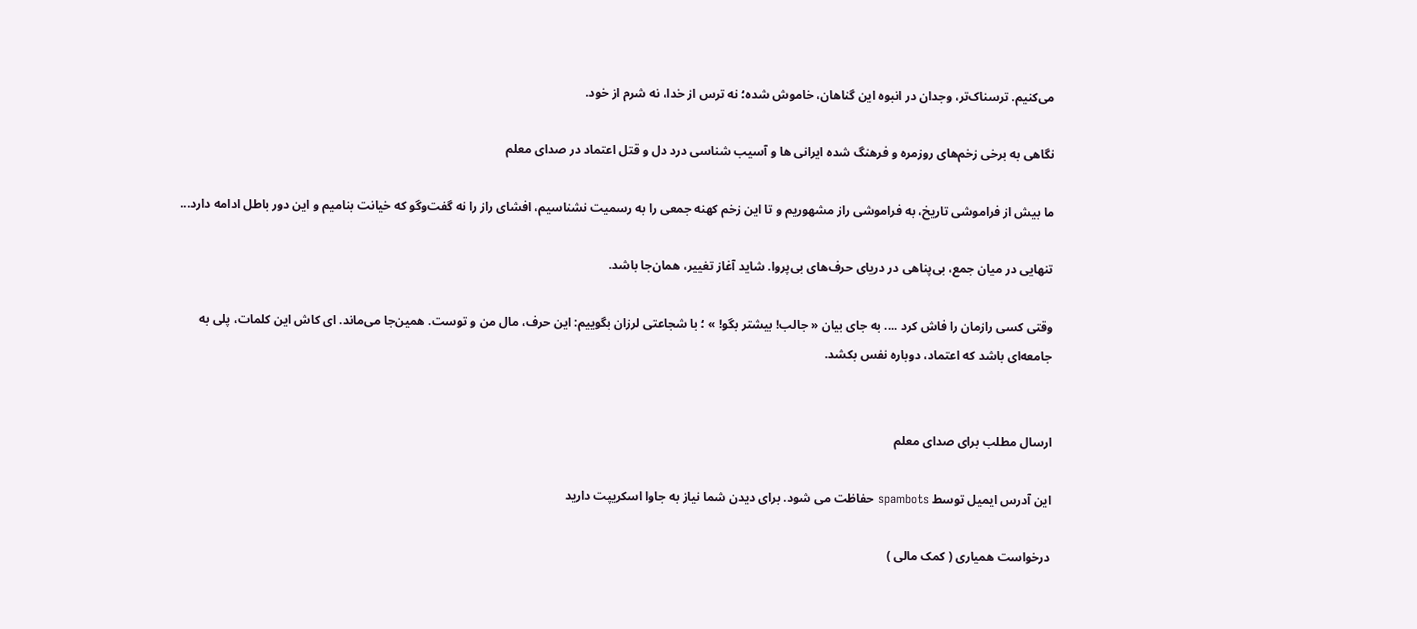می‌کنیم. ترسناک‌تر، وجدان در انبوه این گناهان، خاموش شده؛ نه ترس از خدا، نه شرم از خود.

نگاهی به برخی زخم‌های روزمره و فرهنگ شده ایرانی ها و آسیب شناسی درد دل و قتل اعتماد در صدای معلم

ما بیش از فراموشی تاریخ، به فراموشی راز مشهوریم و تا این زخم کهنه جمعی را به رسمیت نشناسیم، افشای راز را نه گفت‌وگو که خیانت بنامیم و این دور باطل ادامه دارد...

تنهایی در میان جمع، بی‌پناهی در دریای حرف‌های بی‌پروا. شاید آغاز تغییر، همان‌جا باشد.

وقتی کسی رازمان را فاش کرد .... به جای بیان « جالب! بیشتر بگو! » ؛ با شجاعتی لرزان بگوییم: این حرف، مال من و توست. همین‌جا می‌ماند. ای کاش این کلمات، پلی به جامعه‌ای باشد که اعتماد، دوباره نفس بکشد.


ارسال مطلب برای صدای معلم

این آدرس ایمیل توسط spambots حفاظت می شود. برای دیدن شما نیاز به جاوا اسکریپت دارید

درخواست همیاری ( کمک مالی )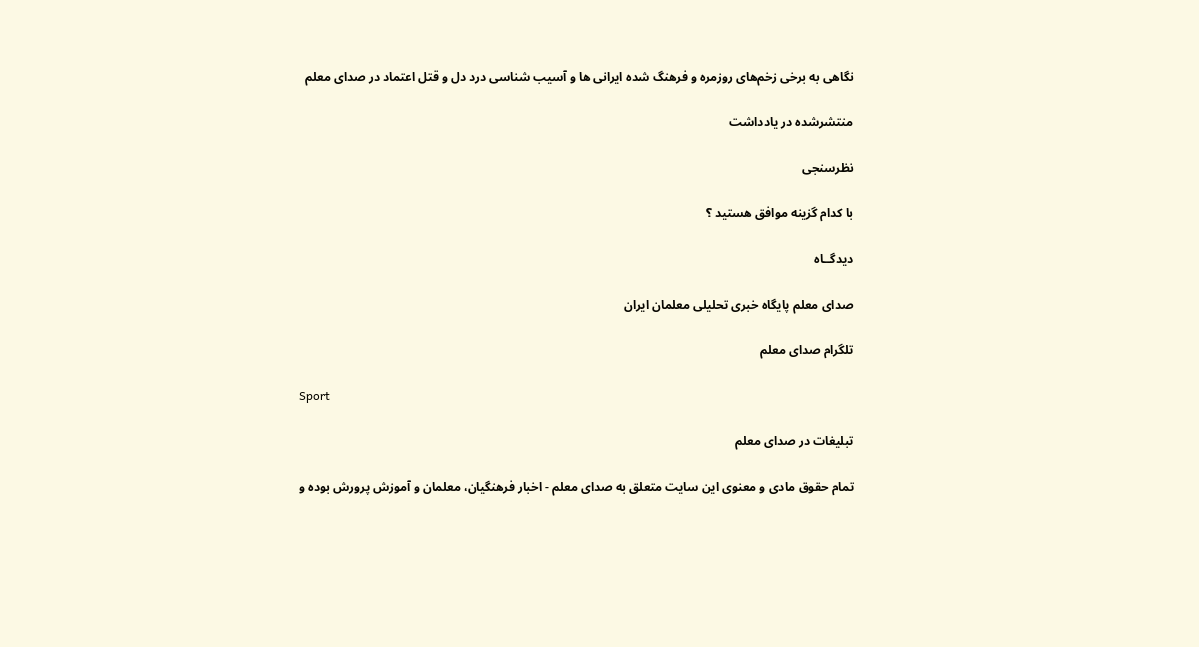نگاهی به برخی زخم‌های روزمره و فرهنگ شده ایرانی ها و آسیب شناسی درد دل و قتل اعتماد در صدای معلم

منتشرشده در یادداشت

نظرسنجی

با کدام گزینه موافق هستید ؟

دیدگــاه

صدای معلم پایگاه خبری تحلیلی معلمان ایران

تلگرام صدای معلم

Sport

تبلیغات در صدای معلم

تمام حقوق مادی و معنوی این سایت متعلق به صدای معلم - اخبار فرهنگیان، معلمان و آموزش پرورش بوده و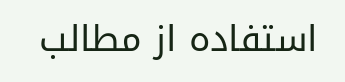استفاده از مطالب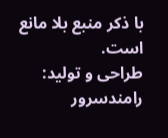با ذکر منبع بلا مانع است.
طراحی و تولید: رامندسرور